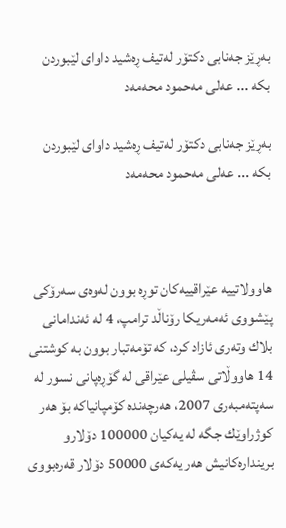به‌ڕێز جه‌نابی دكتۆر له‌تیف ڕه‌شید داوای لێبوردن بكه‌ ... عه‌لی مه‌حمود محه‌مه‌د

به‌ڕێز جه‌نابی دكتۆر له‌تیف ڕه‌شید داوای لێبوردن بكه‌ ... عه‌لی مه‌حمود محه‌مه‌د



هاوولاتییه‌ عێراقییه‌كان توڕه‌ بوون له‌وه‌ی سه‌رۆكی پێشووی ئه‌مه‌ریكا رۆناڵد ترامپ، 4 له‌ ئه‌ندامانی بلاك وته‌ری ئازاد كرد، كه‌ تۆمه‌تبار بوون به‌ كوشتنی 14 هاووڵاتی سڤیلی عێراقی له‌ گۆڕه‌پانی نسور له‌ سه‌پته‌مبه‌ری 2007، هه‌رچه‌نده‌ كۆمپانیاكه‌ بۆ هه‌ر كوژراوێك جگه‌ له‌ یه‌كیان 100000 دۆلارو برینداره‌كانیش هه‌ر یه‌كه‌ی 50000 دۆلار قه‌ره‌بووی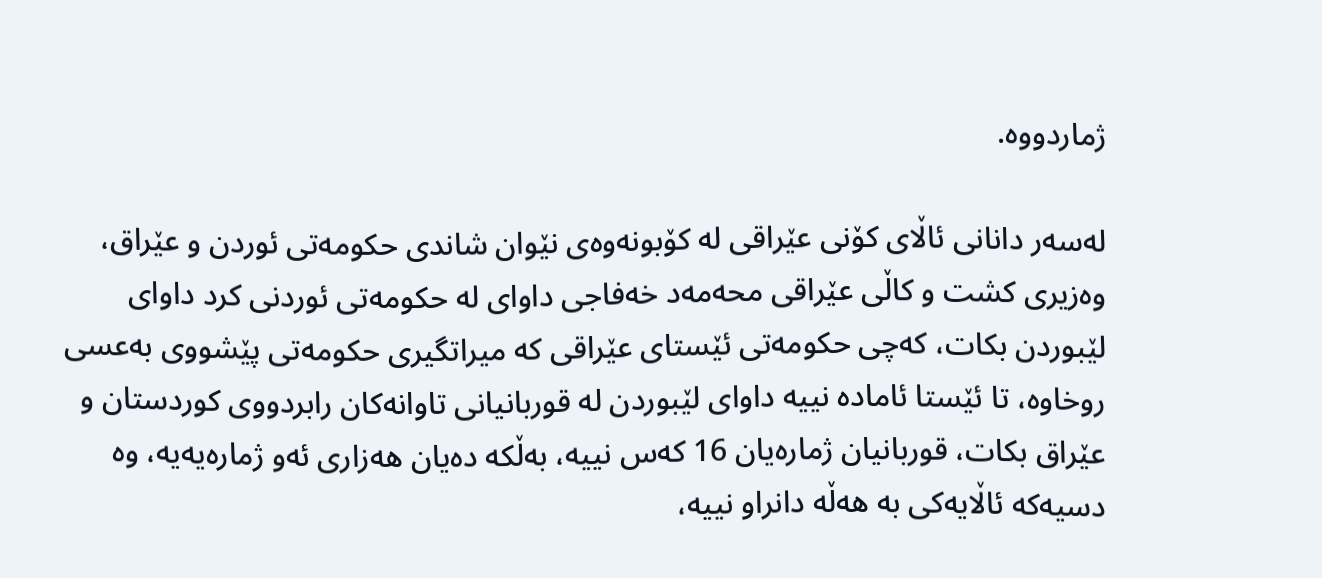ژماردووه‌.

له‌سه‌ر دانانی ئاڵای كۆنی عێراقی له‌ كۆبونه‌وه‌ی نێوان شاندی حكومه‌تی ئوردن و عێراق، وه‌زیری كشت و كاڵی عێراقی محه‌مه‌د خه‌فاجی داوای له‌ حكومه‌تی ئوردنی كرد داوای لێبوردن بكات، كه‌چی حكومه‌تی ئێستای عێراقی كه‌ میراتگیری حكومه‌تی پێشووی به‌عسی روخاوه‌، تا ئێستا ئاماده‌ نییه‌ داوای لێبوردن له‌ قوربانیانی تاوانه‌كان رابردووی كوردستان و عێراق بكات، قوربانیان ژماره‌یان 16 كه‌س نییه‌، به‌ڵكه‌ ده‌یان هه‌زاری ئه‌و ژماره‌یه‌یه‌، وه‌ دسیه‌كه‌ ئاڵایه‌كی به‌ هه‌ڵه‌ دانراو نییه‌،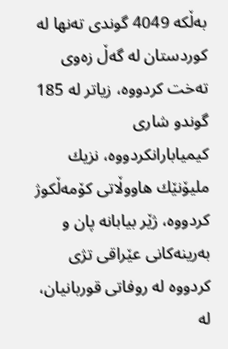به‌ڵكه‌ 4049 گوندی ته‌نها له‌ كوردستان له‌ گه‌ڵ زه‌وی ته‌خت كردووه‌، زیاتر له‌ 185 گوندو شاری كیمیابارانكردووه‌، نزیك ملیۆنێك هاووڵاتی كۆمه‌ڵكوژ كردووه‌، ژێر بیابانه‌ پان و به‌رینه‌كانی عێراقی تژی كردووه‌ له‌ روفاتی قوربانیان، له‌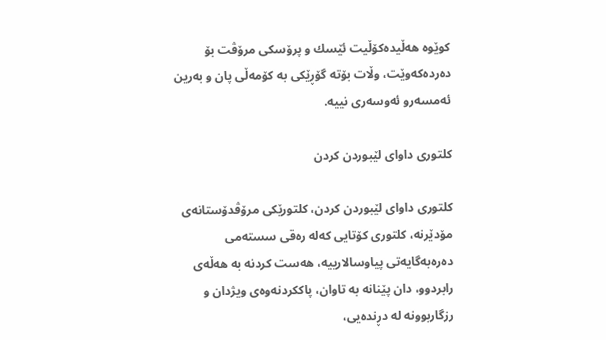كوێوه‌ هه‌ڵیده‌كۆڵیت ئێسك و پرۆسكی مرۆڤت بۆ ده‌رده‌كه‌وێت، وڵات بۆته‌ گۆڕێكی به‌ كۆمه‌ڵی پان و به‌رین ئه‌مسه‌رو ئه‌وسه‌ری نییه‌.

كلتوری داوای لێبوردن كردن

كلتوری داوای لێبوردن كردن، كلتورێكی مرۆڤدۆستانه‌ی مۆدێرنه‌، كلتوری كۆتایی كه‌له‌ ره‌قی سسته‌می ده‌ره‌به‌گایه‌تی پیاوسالارییه‌، هه‌ست كردنه‌ به‌ هه‌ڵه‌ی رابردوو، دان پێنانه‌ به‌ تاوان، پاككردنه‌وه‌ی ویژدان و رزگاربوونه‌ له‌ دڕنده‌یی،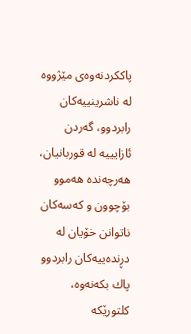پاككردنه‌وه‌ی مێژووه‌ له‌ ناشرینییه‌كان رابردوو، گه‌ردن ئازایییه‌ له‌ قوربانیان، هه‌رچه‌نده‌ هه‌موو بۆچوون و كه‌سه‌كان ناتوانن خۆیان له‌ دڕنده‌ییه‌كان رابردوو پاك بكه‌نه‌وه‌، كلتورێكه‌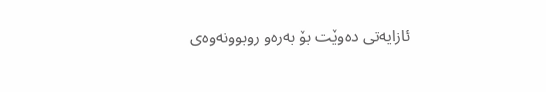ئازایه‌تی ده‌وێت بۆ به‌ره‌و روبوونه‌وه‌ی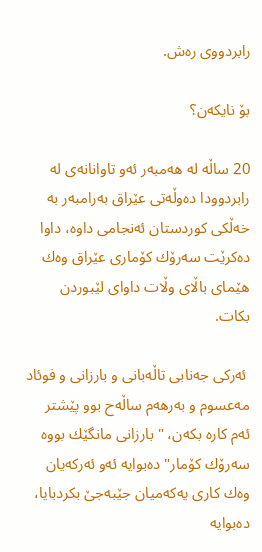رابردووی ره‌ش.

بۆ نایكه‌ن؟

20 ساڵه‌ له‌ هه‌مبه‌ر ئه‌و تاوانانه‌ی له‌ رابردوودا ده‌وڵه‌تی عێراق به‌رامبه‌ر به‌ خه‌ڵكی كوردستان ئه‌نجامی داوه‌، داوا ده‌كرێت سه‌رۆك كۆماری عێراق وه‌ك هێمای باڵای وڵات داوای لێبوردن بكات.

 ئه‌ركی جه‌نابی تاڵه‌بانی و بارزانی و فوئاد مه‌عسوم و به‌رهه‌م ساڵه‌ح بوو پێشتر ئه‌م كاره‌ بكه‌ن، " بارزانی مانگێك بووه‌ سه‌رۆك كۆمار" ده‌بوایه‌ ئه‌و ئه‌ركه‌یان وه‌ك كاری یه‌كه‌میان جێبه‌جێ بكردبایا، ده‌بوایه‌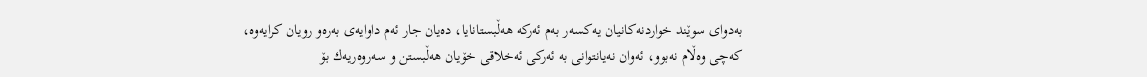به‌دوای سوێند خواردنه‌كانیان یه‌كسه‌ر به‌م ئه‌ركه‌ هه‌ڵبستانایا، ده‌یان جار ئه‌م داوایه‌ی به‌ره‌و رویان كرایه‌وه‌، كه‌چی وه‌ڵام نه‌بوو، ئه‌وان نه‌یانتوانی به‌ ئه‌ركی ئه‌خلاقی خۆیان هه‌ڵبستن و سه‌روه‌ریه‌ك بۆ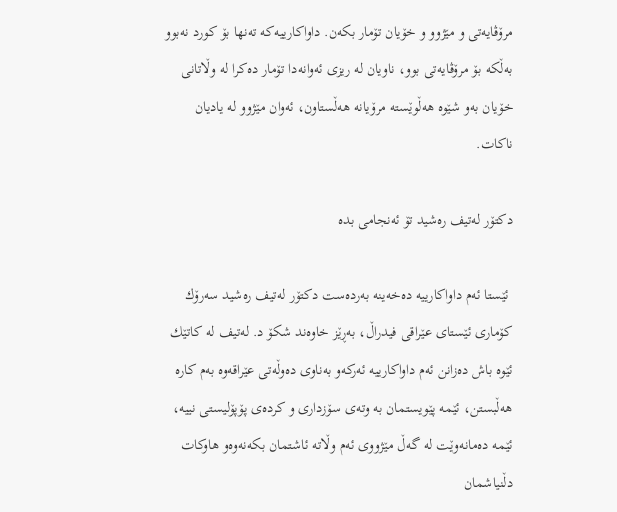مرۆڤایه‌تی و مێژوو و خۆیان تۆمار بكه‌ن. داواكارییه‌كه‌ ته‌نها بۆ كورد نه‌بوو به‌ڵكه‌ بۆ مرۆڤایه‌تی بوو، ناویان له‌ ریزی ئه‌وانه‌دا تۆمار ده‌كرا له‌ وڵاتانی خۆیان به‌و شێوه‌ هه‌ڵوێسته‌ مرۆیانه‌ هه‌ڵستاون، ئه‌وان مێژوو له‌ یادیان ناكات.

دكتۆر له‌تیف ره‌شید تۆ ئه‌نجامی بده‌

 ئێستا ئه‌م داواكارییه‌ ده‌خه‌ینه‌ به‌رده‌ست دكتۆر له‌تیف ره‌شید سه‌رۆك كۆماری ئێستای عێراقی فیدراڵ، به‌ڕێز خاوه‌ند شكۆ د. له‌تیف له‌ كاتێك ئێوه‌ باش ده‌زانن ئه‌م داواكارییه‌ ئه‌ركه‌و به‌ناوی ده‌وڵه‌تی عێراقه‌وه‌ به‌م كاره‌ هه‌ڵبستن، ئێمه‌ پێویستمان به‌ وته‌ی سۆزداری و كرده‌ی پۆپۆلیستی نییه‌، ئێمه‌ ده‌مانه‌وێت له‌ گه‌ڵ مێژووی ئه‌م وڵاته‌ ئاشتمان بكه‌نه‌وه‌و هاوكات دڵنیاشمان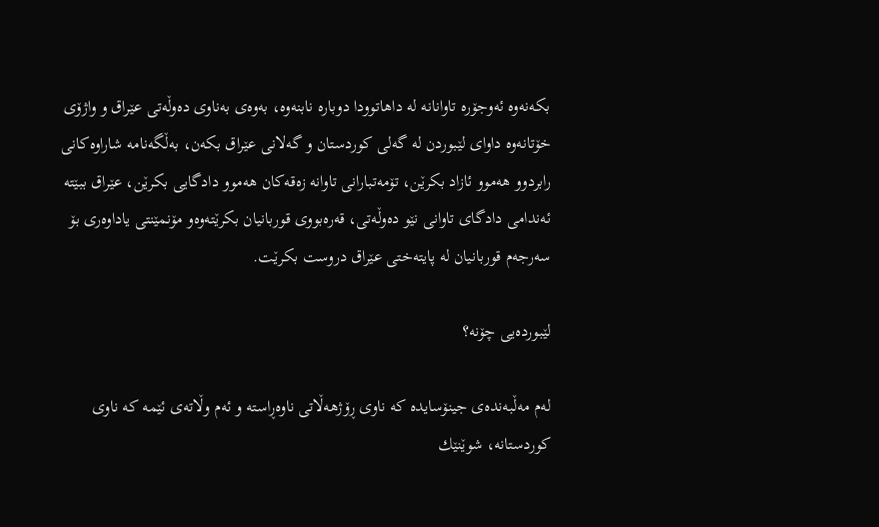بكه‌نه‌وه‌ ئه‌وجۆره‌ تاوانانه‌ له‌ داهاتوودا دوباره‌ نابنه‌وه‌، به‌وه‌ی به‌ناوی ده‌وڵه‌تی عێراق و واژۆی خۆتانه‌وه‌ داوای لێبوردن له‌ گه‌لی كوردستان و گه‌لانی عێراق بكه‌ن، به‌ڵگه‌نامه‌ شاراوه‌كانی رابردوو هه‌موو ئازاد بكرێن، تۆمه‌تبارانی تاوانه‌ زه‌قه‌كان هه‌موو دادگایی بكرێن، عێراق ببێته‌ ئه‌ندامی دادگای تاوانی نێو ده‌وڵه‌تی، قه‌ره‌بووی قوربانیان بكرێته‌وه‌و مۆنمێنتی یاداوه‌ری بۆ سه‌رجه‌م قوربانیان له‌ پایته‌ختی عێراق دروست بكرێت.

لێبورده‌یی چۆنه‌؟

له‌م مه‌ڵبه‌نده‌ی جینۆسایده‌ كه‌ ناوی ڕۆژهه‌ڵاتی ناوه‌ڕاسته‌ و ئه‌م وڵاته‌ی ئێمه‌ كه‌ ناوی كوردستانه‌، شوێنێك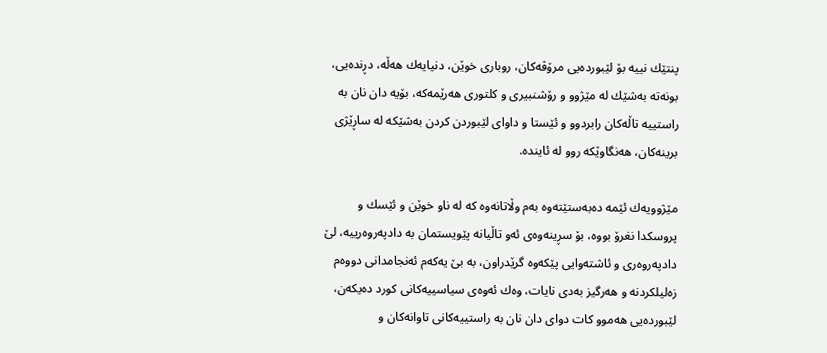پنتێك نییه‌ بۆ لێبورده‌یی مرۆڤه‌كان، روباری خوێن، دنیایه‌ك هه‌ڵه‌، دڕنده‌یی، بونه‌ته‌ به‌شێك له‌ مێژوو و رۆشنبیری و كلتوری هه‌رێمه‌كه‌، بۆیه‌ دان نان به‌ راستییه‌ تاڵه‌كان رابردوو و ئێستا و داوای لێبوردن كردن به‌شێكه‌ له‌ ساڕێژی برینه‌كان، هه‌نگاوێكه‌ روو له‌ ئاینده‌.

مێژوویه‌ك ئێمه‌ ده‌به‌ستێته‌وه‌ به‌م وڵاتانه‌وه‌ كه‌ له‌ ناو خوێن و ئێسك و پروسكدا نغرۆ بووه‌، بۆ سڕینه‌وه‌ی ئه‌و تاڵیانه‌ پێویستمان به‌ دادپه‌روه‌رییه‌، لێ دادپه‌روه‌ری و ئاشته‌وایی پێكه‌وه‌ گرێدراون، به‌ بێ یه‌كه‌م ئه‌نجامدانی دووه‌م زه‌لیلكردنه‌ و هه‌رگیز به‌دی نایات، وه‌ك ئه‌وه‌ی سیاسییه‌كانی كورد ده‌یكه‌ن، لێبورده‌یی هه‌موو كات دوای دان نان به‌ راستییه‌كانی تاوانه‌كان و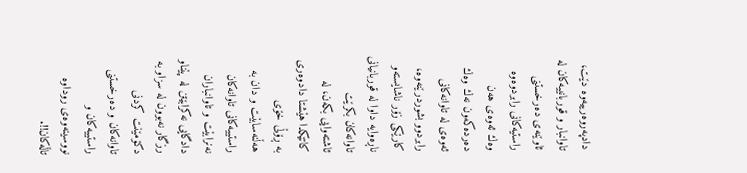دادپه‌روه‌رییه‌وه‌ دێت، تاوانبار و قوربانییه‌كان له‌ ئاوێنه‌ی ده‌رخستنی راستیه‌كانی رابردوه‌وه‌ وه‌ك ئه‌وه‌ی هه‌ن ده‌رده‌كه‌ون نه‌ك وه‌ك ئه‌وه‌ی له‌ تاوانه‌كانی رابردوو بشوردرێنه‌وه‌، كارێكی زۆر ناشایسته‌و ناڕه‌وایه‌ داوا له‌ قوربانیانی تاوانه‌كان بكرێت ئاشته‌وایی بكه‌ن، له‌ كاتێكدا هێشتا دادوه‌ری به‌ ڕۆڵی خۆی هه‌ڵنه‌سابێت و دان به‌ راستییه‌كانی تاوانه‌كان نه‌نرابێت و تاوانباران دادگایی نه‌كرابێتن له‌ پێناو رزگار نه‌بوون له‌ سزاو به‌ دكۆمێنت كردنی تاوانه‌كان و ده‌رخستنی راستییه‌كان و نووسینه‌وه‌ی روداوه‌ تاڵه‌كان!!.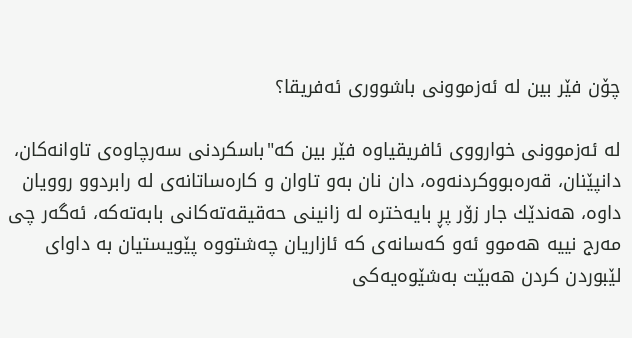چۆن فێر بین له‌ ئه‌زموونی باشووری ئه‌فریقا؟

له‌ ئه‌زموونی خوارووی ئافریقیاوه‌ فێر بین كه‌"باسكردنی سه‌رچاوه‌ی تاوانه‌كان، دانپێنان، قه‌ره‌بووكردنه‌وه‌، دان نان به‌و تاوان و كاره‌ساتانه‌ی له‌ رابردوو روویان داوه‌، هه‌ندێك جار زۆر پڕ بایه‌ختره‌ له‌ زانینی حه‌قیقه‌ته‌كانی بابه‌ته‌كه‌، ئه‌گه‌ر چی مه‌رج نییه‌ هه‌موو ئه‌و كه‌سانه‌ی كه‌ ئازاریان چه‌شتووه‌ پێویستیان به‌ داوای لێبوردن كردن هه‌بێت به‌شێوه‌یه‌كی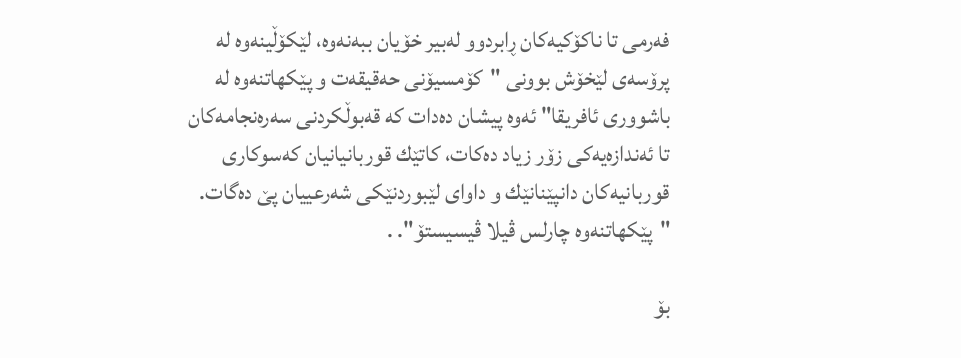فه‌رمی تا ناكۆكیه‌كان ڕابردوو له‌بیر خۆیان ببه‌نه‌وه‌، لێكۆڵینه‌وه‌ له‌ پرۆسه‌ی لێخۆش بوونی "كۆمسیۆنی حه‌قیقه‌ت و پێكهاتنه‌وه‌ له‌ باشووری ئافریقا" ئه‌وه‌ پیشان ده‌دات كه‌ قه‌بوڵكردنی سه‌ره‌نجامه‌كان تا ئه‌ندازه‌یه‌كی زۆر زیاد ده‌كات، كاتێك قوربانیانیان كه‌سوكاری قوربانیه‌كان دانپێنانێك و داوای لێبوردنێكی شه‌رعییان پێ ده‌گات. "پێكهاتنه‌وه‌ چارلس ڤیلا ڤیسیستۆ". .

بۆ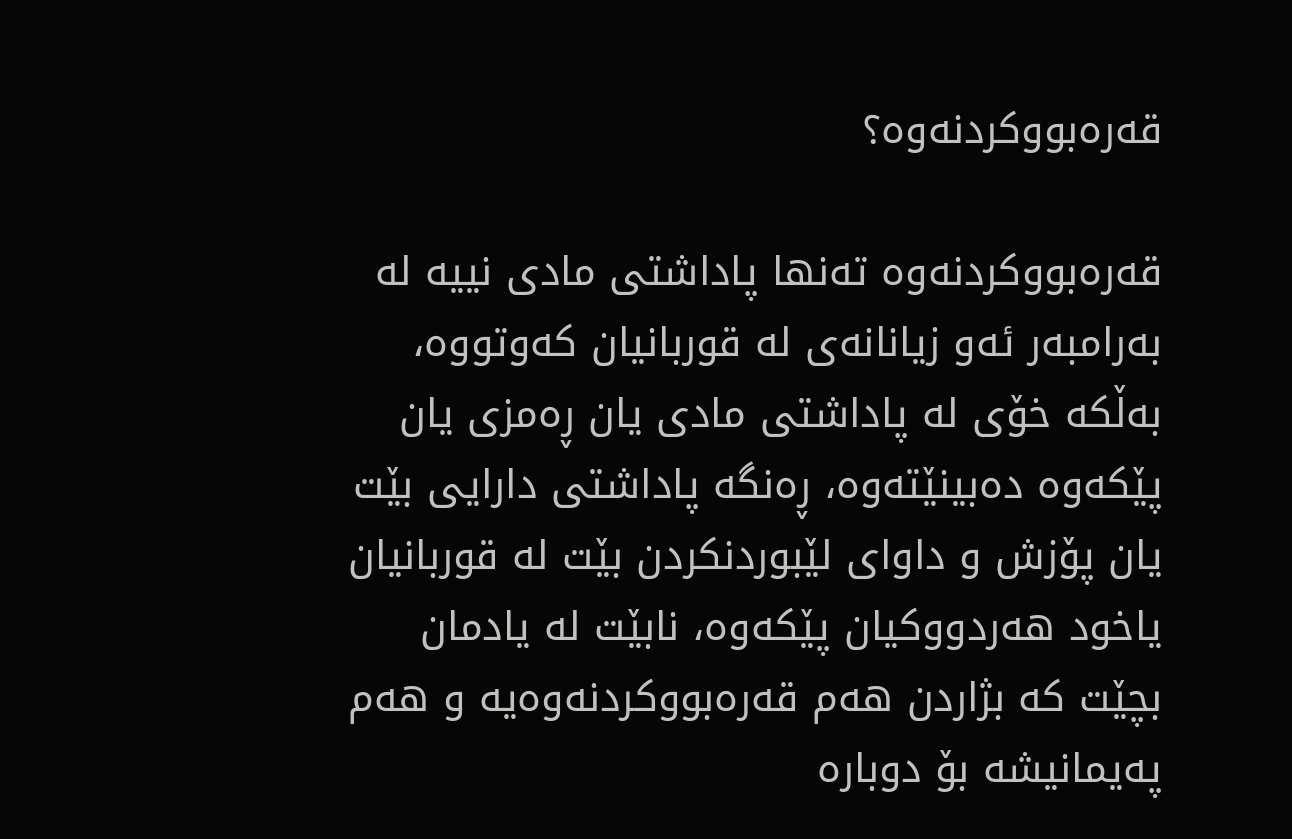قه‌ره‌بووكردنه‌وه‌؟

قه‌ره‌بووكردنه‌وه‌ ته‌نها پاداشتی مادی نییه‌ له‌ به‌رامبه‌ر ئه‌و زیانانه‌ی له‌ قوربانیان كه‌وتووه‌، به‌ڵكه‌ خۆی له‌ پاداشتی مادی یان ڕه‌مزی یان پێكه‌وه‌ ده‌بینێته‌وه‌، ڕه‌نگه‌ پاداشتی دارایی بێت یان پۆزش و داوای لێبوردنكردن بێت له‌ قوربانیان یاخود هه‌ردووكیان پێكه‌وه‌، نابێت له‌ یادمان بچێت كه‌ بژاردن هه‌م قه‌ره‌بووكردنه‌وه‌یه‌ و هه‌م په‌یمانیشه‌ بۆ دوباره‌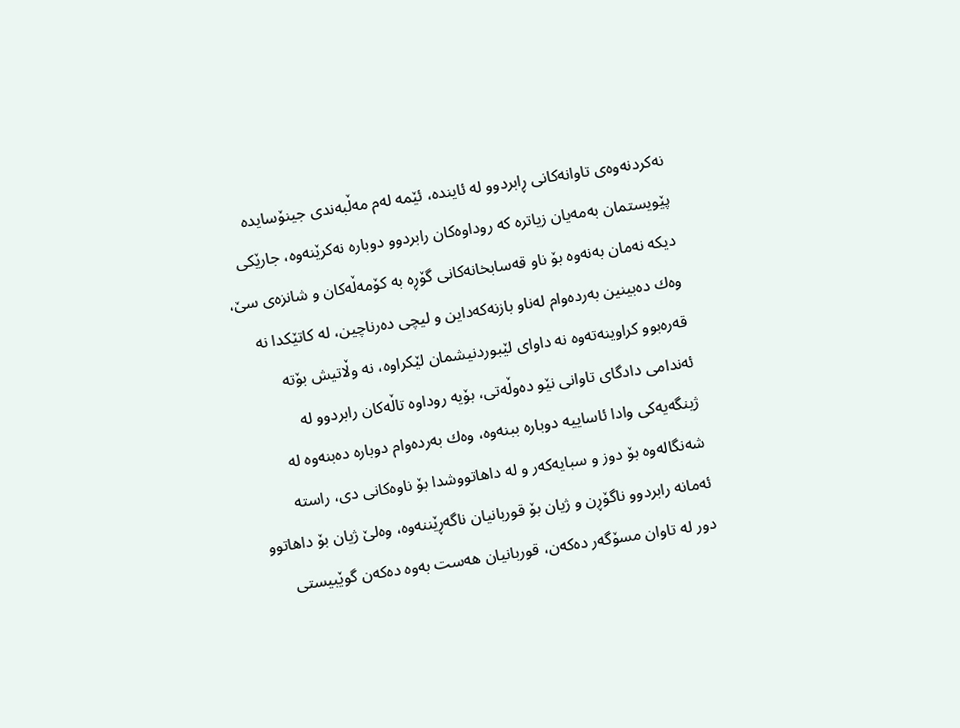نه‌كردنه‌وه‌ی تاوانه‌كانی ڕابردوو له‌ ئاینده‌، ئێمه‌ له‌م مه‌ڵبه‌ندی جینۆسایده‌ پێویستمان به‌مه‌یان زیاتره‌ كه‌ روداوه‌كان رابردوو دوباره‌ نه‌كرێنه‌وه‌، جارێكی دیكه‌ نه‌مان به‌نه‌وه‌ بۆ ناو قه‌سابخانه‌كانی گۆڕه‌ به‌ كۆمه‌ڵه‌كان و شانزه‌ی سێ، وه‌ك ده‌بینین به‌رده‌وام له‌ناو بازنه‌كه‌داین و لیچی ده‌رناچین، له‌ كاتێكدا نه‌ قه‌ره‌بوو كراوینه‌ته‌وه‌ نه‌ داوای لێبوردنیشمان لێكراوه‌، نه‌ وڵاتیش بۆته‌ ئه‌ندامی دادگای تاوانی نێو ده‌وڵه‌تی، بۆیه‌ روداوه‌ تاڵه‌كان رابردوو له‌ ژینگه‌یه‌كی وادا ئاساییه‌ دوباره‌ ببنه‌وه‌، وه‌ك به‌رده‌وام دوباره‌ ده‌بنه‌وه‌ له‌ شه‌نگاله‌وه‌ بۆ دوز و سبایه‌كه‌ر و له‌ داهاتووشدا بۆ ناوه‌كانی دی، راسته‌ ئه‌مانه‌ رابردوو ناگۆڕن و ژیان بۆ قوربانیان ناگه‌ڕێننه‌وه‌، وه‌لێ ژیان بۆ داهاتوو دور له‌ تاوان مسۆگه‌ر ده‌كه‌ن، قوربانیان هه‌ست به‌وه‌ ده‌كه‌ن گوێبیستی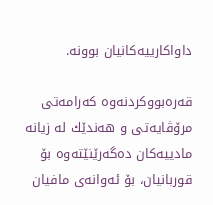داواكارییه‌كانیان بوونه‌.

قه‌ره‌بووكردنه‌وه‌ كه‌رامه‌تی مرۆڤایه‌تی و هه‌ندێك له‌ زیانه‌ مادییه‌كان ده‌گه‌رێنێته‌وه‌ بۆ قوربانیان، بۆ ئه‌وانه‌ی مافیان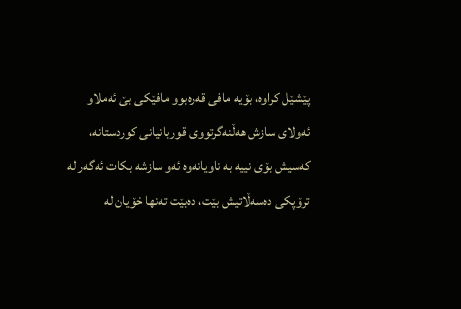پێشێل كراوه‌، بۆیه‌ مافی قه‌ره‌بوو مافێكی بێ ئه‌ملاو ئه‌ولای سازش هه‌ڵنه‌گرتووی قوربانیانی كوردستانه‌، كه‌سیش بۆی نییه‌ به‌ ناویانه‌وه‌ ئه‌و سازشه‌ بكات ئه‌گه‌ر له‌ ترۆپكی ده‌سه‌ڵاتیش بێت، ده‌بێت ته‌نها خۆیان له‌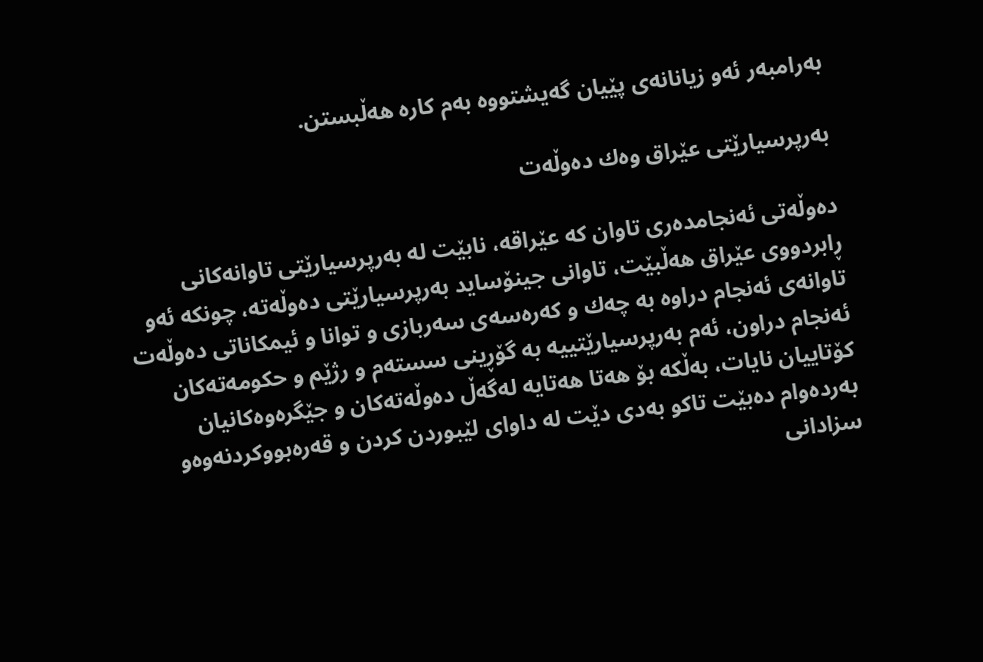به‌رامبه‌ر ئه‌و زیانانه‌ی پێیان گه‌یشتووه‌ به‌م كاره‌ هه‌ڵبستن.

به‌رپرسیارێتی عێراق وه‌ك ده‌وڵه‌ت

ده‌وڵه‌تی ئه‌نجامده‌ری تاوان كه‌ عێراقه‌، نابێت له‌ به‌رپرسیارێتی تاوانه‌كانی ڕابردووی عێراق هه‌ڵبێت، تاوانی جینۆساید به‌رپرسیارێتی ده‌وڵه‌ته‌، چونكه‌ ئه‌و تاوانه‌ی ئه‌نجام دراوه‌ به‌ چه‌ك و كه‌ره‌سه‌ی سه‌ربازی و توانا و ئیمكاناتی ده‌وڵه‌ت ئه‌نجام دراون، ئه‌م به‌رپرسیارێتییه‌ به‌ گۆڕینی سسته‌م و رژێم و حكومه‌ته‌كان كۆتاییان نایات، به‌ڵكه‌ بۆ هه‌تا هه‌تایه‌ له‌گه‌ڵ ده‌وڵه‌ته‌كان و جێگره‌وه‌كانیان به‌رده‌وام ده‌بێت تاكو به‌دی دێت له‌ داوای لێبوردن كردن و قه‌ره‌بووكردنه‌وه‌و سزادانی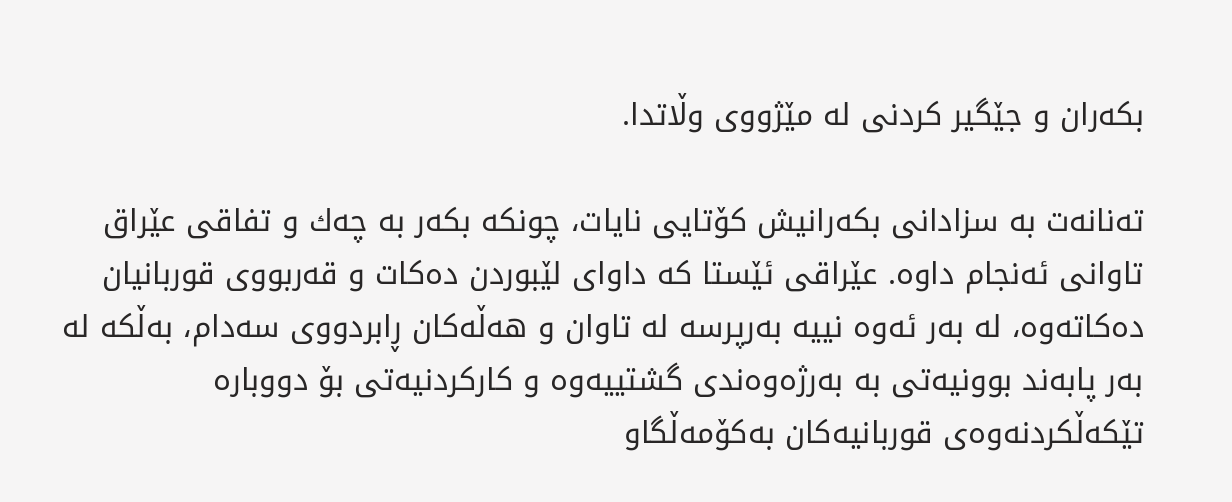بكه‌ران و جێگیر كردنی له‌ مێژووی وڵاتدا.

ته‌نانه‌ت به‌ سزادانی بكه‌رانیش كۆتایی نایات، چونكه‌ بكه‌ر به‌ چه‌ك و تفاقی عێراق تاوانی ئه‌نجام داوه‌. عێراقی ئێستا كه‌ داوای لێبوردن ده‌كات و قه‌ربووی قوربانیان ده‌كاته‌وه‌، له‌ به‌ر ئه‌وه‌ نییه‌ به‌رپرسه‌ له‌ تاوان و هه‌ڵه‌كان ڕابردووی سه‌دام، به‌ڵكه‌ له‌ به‌ر پابه‌ند بوونیه‌تی به‌ به‌رژه‌وه‌ندی گشتییه‌وه‌ و كاركردنیه‌تی بۆ دووباره‌ تێكه‌ڵكردنه‌وه‌ی قوربانیه‌كان به‌كۆمه‌ڵگاو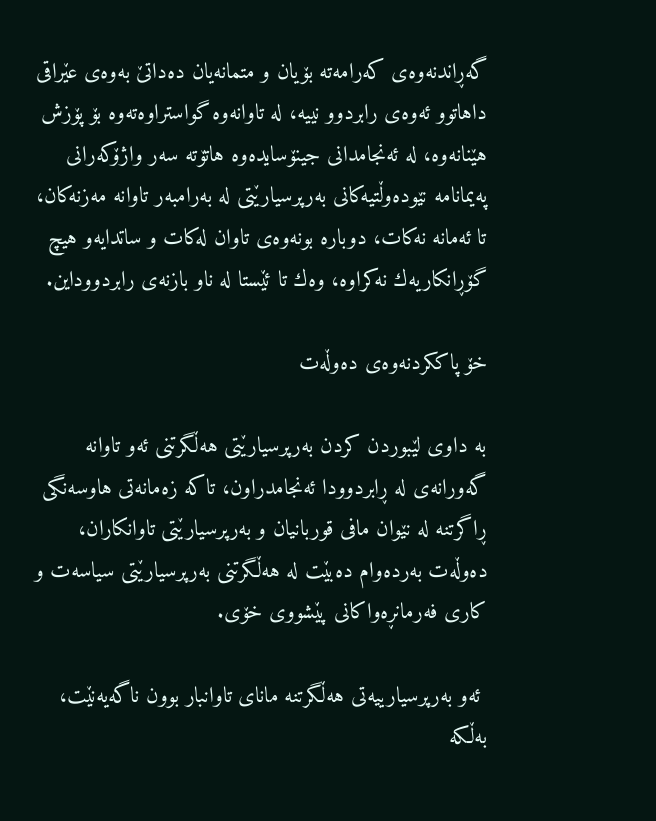گه‌ڕاندنه‌وه‌ی كه‌رامه‌ته‌ بۆیان و متمانه‌یان ده‌داتێ به‌وه‌ی عێراقی داهاتوو ئه‌وه‌ی رابردوو نییه‌، له‌ تاوانه‌وه‌ گواستراوه‌ته‌وه‌ بۆ پۆزش هێنانه‌وه‌، له‌ ئه‌نجامدانی جینۆسایده‌وه‌ هاتۆته‌ سه‌ر واژۆكه‌رانی په‌یمانامه‌ نێوده‌وڵتیه‌كانی به‌رپرسیارێتی له‌ به‌رامبه‌ر تاوانه‌ مه‌زنه‌كان، تا ئه‌مانه‌ نه‌كات، دوباره‌ بونه‌وه‌ی تاوان له‌كات و ساتدایه‌و هیچ گۆڕانكاریه‌ك نه‌كراوه‌، وه‌ك تا ئێستا له‌ ناو بازنه‌ی رابردووداین.

خۆ پاككردنه‌وه‌ی ده‌وڵه‌ت

به‌ داوی لێبوردن كردن به‌رپرسیارێتی هه‌ڵگرتنی ئه‌و تاوانه‌ گه‌ورانه‌ی له‌ ڕابردوودا ئه‌نجامدراون، تاكه‌ زه‌مانه‌تی هاوسه‌نگی ڕاگرتنه‌ له‌ نێوان مافی قوربانیان و به‌رپرسیارێتی تاوانكاران، ده‌وڵه‌ت به‌رده‌وام ده‌بێت له‌ هه‌ڵگرتنی به‌رپرسیارێتی سیاسه‌ت و كاری فه‌رمانڕه‌واكانی پێشووی خۆی.

 ئه‌و به‌رپرسیارییه‌تی هه‌ڵگرتنه‌ مانای تاوانبار بوون ناگه‌یه‌نێت، به‌ڵكه‌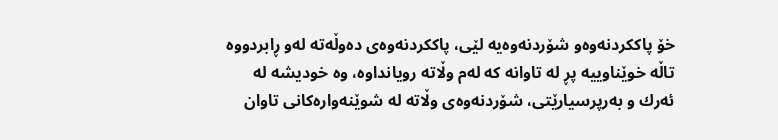خۆ پاككردنه‌وه‌و شۆردنه‌وه‌یه‌ لێی، پاككردنه‌وه‌ی ده‌وڵه‌ته‌ له‌و ڕابردووه‌ تاڵه‌ خوێناوییه‌ پڕ له‌ تاوانه‌ كه‌ له‌م وڵاته‌ رویانداوه‌، وه‌ خودیشه‌ له‌ ئه‌رك و به‌رپرسیارێتی، شۆردنه‌وه‌ی وڵاته‌ له‌ شوێنه‌واره‌كانی تاوان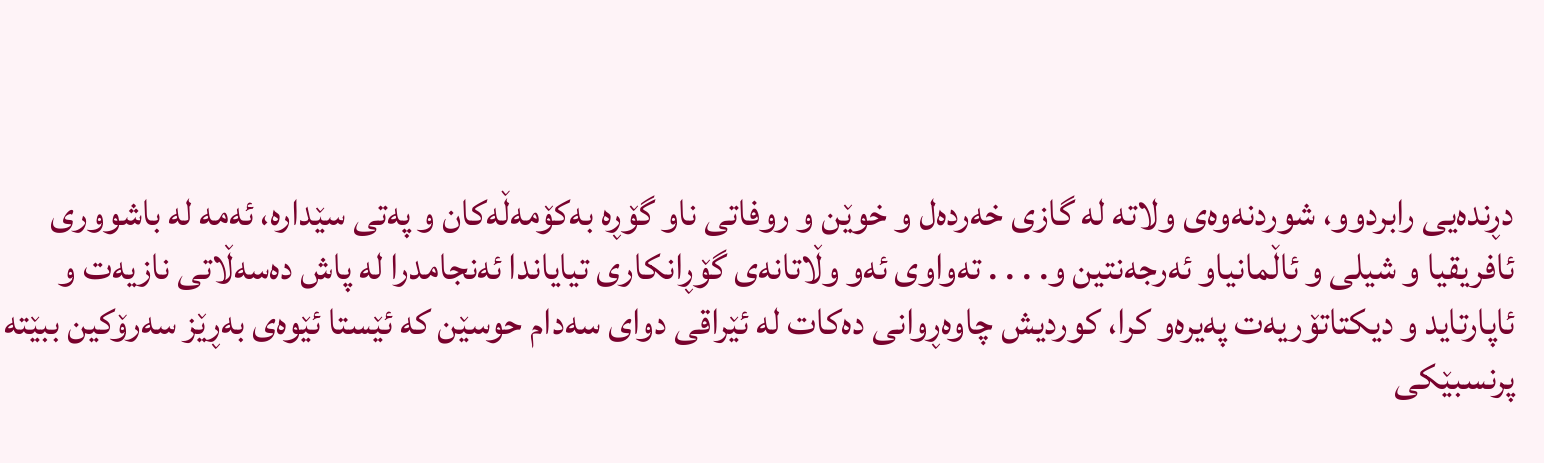دڕنده‌یی رابردوو، شوردنه‌وه‌ی ولاته‌ له‌ گازی خه‌رده‌ل و خوێن و روفاتی ناو گۆڕه‌ به‌كۆمه‌ڵه‌كان و په‌تی سێداره‌، ئه‌مه‌ له‌ باشووری ئافریقیا و شیلی و ئاڵمانیاو ئه‌رجه‌نتین و. . . . ته‌واوی ئه‌و وڵاتانه‌ی گۆڕانكاری تیایاندا ئه‌نجامدرا له‌ پاش ده‌سه‌ڵاتی نازیه‌ت و ئاپارتاید و دیكتاتۆریه‌ت په‌یره‌و كرا، كوردیش چاوه‌ڕوانی ده‌كات له‌ ئێراقی دوای سه‌دام حوسێن كه‌ ئێستا ئێوه‌ی به‌ڕێز سه‌رۆكین ببێته‌ پرنسبێكی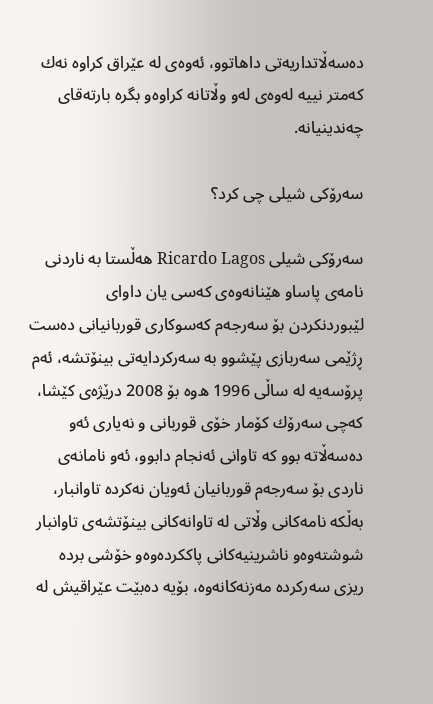ده‌سه‌ڵاتداریه‌تی داهاتوو، ئه‌وه‌ی له‌ عێراق كراوه‌ نه‌ك كه‌متر نییه‌ له‌وه‌ی له‌و وڵاتانه‌ كراوه‌و بگره‌ بارته‌قای چه‌ندینیانه‌.

سه‌رۆكی شیلی چی كرد؟

سه‌رۆكی شیلی Ricardo Lagos هه‌ڵستا به‌ ناردنی نامه‌ی پاساو هێنانه‌وه‌ی كه‌سی یان داوای لێبوردنكردن بۆ سه‌رجه‌م كه‌سوكاری قوربانیانی ده‌ست ڕژێمی سه‌ربازی پێشوو به‌ سه‌ركردایه‌تی بینۆتشه‌، ئه‌م پرۆسه‌یه‌ له‌ ساڵی 1996 ه‌وه‌ بۆ 2008 درێژه‌ی كێشا، كه‌چی سه‌رۆك كۆمار خۆی قوربانی و نه‌یاری ئه‌و ده‌سه‌ڵاته‌ بوو كه‌ تاوانی ئه‌نجام دابوو، ئه‌و نامانه‌ی ناردی بۆ سه‌رجه‌م قوربانیان ئه‌ویان نه‌كرده‌ تاوانبار، به‌ڵكه‌ نامه‌كانی وڵاتی له‌ تاوانه‌كانی بینۆتشه‌ی تاوانبار شوشته‌وه‌و ناشرینیه‌كانی پاككرده‌وه‌و خۆشی برده‌ ریزی سه‌ركرده‌ مه‌زنه‌كانه‌وه‌، بۆیه‌ ده‌بێت عێراقیش له‌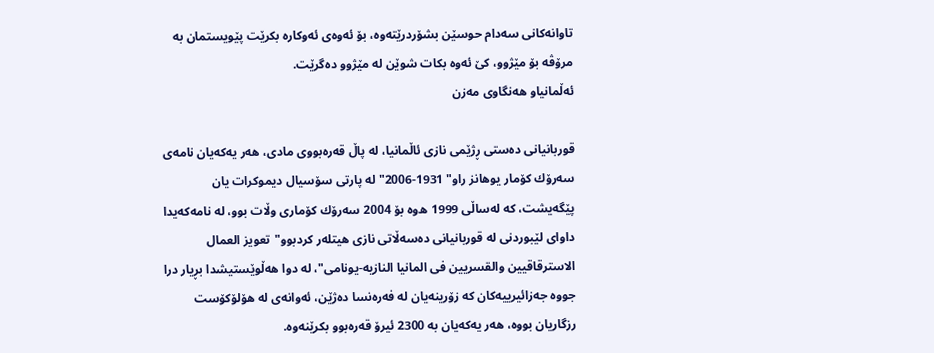تاوانه‌كانی سه‌دام حوسێن بشۆردرێته‌وه‌، بۆ ئه‌وه‌ی ئه‌وكاره‌ بكرێت پێویستمان به‌ مرۆڤه‌ بۆ مێژوو، كێ ئه‌وه‌ بكات شوێن له‌ مێژوو ده‌گرێت.
ئه‌ڵمانیاو هه‌نگاوی مه‌زن

قوربانیانی ده‌ستی ڕژێمی نازی ئاڵمانیا، له‌ پاڵ قه‌ره‌بووی مادی، هه‌ر یه‌كه‌یان نامه‌ی سه‌رۆك كۆمار یوهانز راو" 1931-2006" له‌ پارتی سۆسیال دیموكرات یان پێگه‌یشت، كه‌ له‌ساڵی 1999 ه‌وه‌ بۆ 2004 سه‌رۆك كۆماری وڵات بوو، له‌ نامه‌كه‌یدا داوای لێبوردنی له‌ قوربانیانی ده‌سه‌ڵاتی نازی هیتله‌ر كردبوو"تعویز العمال الاسترقاقیین والقسریین فی المانیا النازیه‌-یونامی"، له‌ دوا هه‌ڵوێستیشدا بڕیار درا جووه‌ جه‌زائیرییه‌كان كه‌ زۆرینه‌یان له‌ فه‌ره‌نسا ده‌ژێن، ئه‌وانه‌ی له‌ هۆلۆكۆست رزگاریان بووه‌، هه‌ر یه‌كه‌یان به‌ 2300 ئیرۆ قه‌ره‌بوو بكرێنه‌وه‌.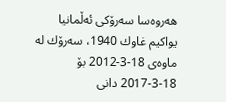هه‌روه‌سا سه‌رۆكی ئه‌ڵمانیا یواكیم غاوك 1940، سه‌رۆك له‌ ماوه‌ی 18-3-2012 بۆ 18-3-2017 دانی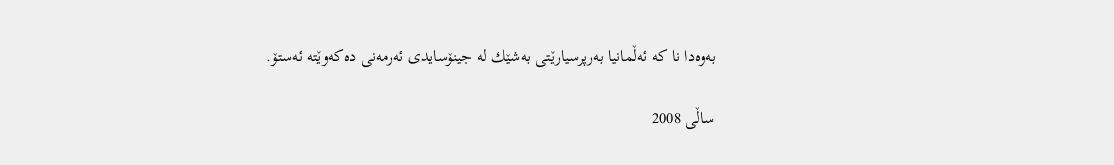به‌وه‌دا نا كه‌ ئه‌ڵمانیا به‌رپرسیارێتی به‌شێك له‌ جینۆسایدی ئه‌رمه‌نی ده‌كه‌وێته‌ ئه‌ستۆ.

ساڵی 2008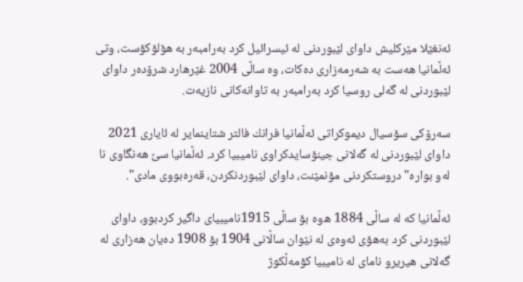ئه‌نغێلا مێركلیش داوای لێبوردنی له‌ ئیسرائیل كرد به‌رامبه‌ر به‌ هۆلۆكۆست، وتی ئه‌ڵمانیا هه‌ست به‌ شه‌رمه‌زاری ده‌كات، وه‌ ساڵی 2004 غێرهارد شرۆده‌ر داوای لێبوردنی له‌ گه‌لی روسیا كرد به‌رامبه‌ر به‌ تاوانه‌كانی نازیه‌ت.

سه‌رۆكی سۆسیال دیموكراتی ئه‌ڵمانیا فرانك فالتر شتاینمایر له‌ ئایاری 2021 داوای لێبوردنی له‌ گه‌لانی جینۆسایدكراوی نامیبیا كرد. ئه‌ڵمانیا سێ هه‌نگاوی نا له‌و بواره‌" دروستكردنی مۆنمێنت، داوای لێبوردنكردن، قه‌ره‌بووی مادی".

ئه‌ڵمانیا كه‌ له‌ ساڵی 1884 ه‌وه‌ بۆ ساڵی 1915نامیبیای داگیر كردبوو، داوای لێبوردنی كرد به‌هۆی ئه‌وه‌ی له‌ نێوان ساڵانی 1904 بۆ 1908 ده‌یان هه‌زاری له‌ گه‌لانی هیریرو نامای له‌ نامیبیا كۆمه‌ڵكوژ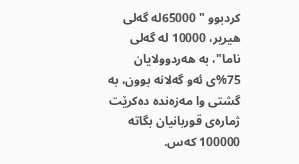كردبوو " 65000له‌ گه‌لی هیریر، 10000 له‌ گه‌لی ناما"، به‌ هه‌ردوولایان 75%ی ئه‌و گه‌لانه‌ بوون، به‌ گشتی وا مه‌زه‌نده‌ ده‌كرێت ژماره‌ی قوربانیان بگاته‌ 100000 كه‌س.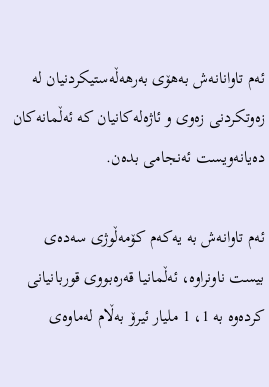ئه‌م تاوانانه‌ش به‌هۆی به‌رهه‌ڵه‌ستیكردنیان له‌ زه‌وتكردنی زه‌وی و ئاژه‌له‌كانیان كه‌ ئه‌ڵمانه‌كان ده‌یانه‌ویست ئه‌نجامی بده‌ن.

ئه‌م تاوانه‌ش به‌ یه‌كه‌م كۆمه‌ڵوژی سه‌ده‌ی بیست ناونراوه‌، ئه‌ڵمانیا قه‌ره‌بووی قوربانیانی كرده‌وه‌ به‌ 1، 1 ملیار ئیرۆ به‌ڵام له‌ماوه‌ی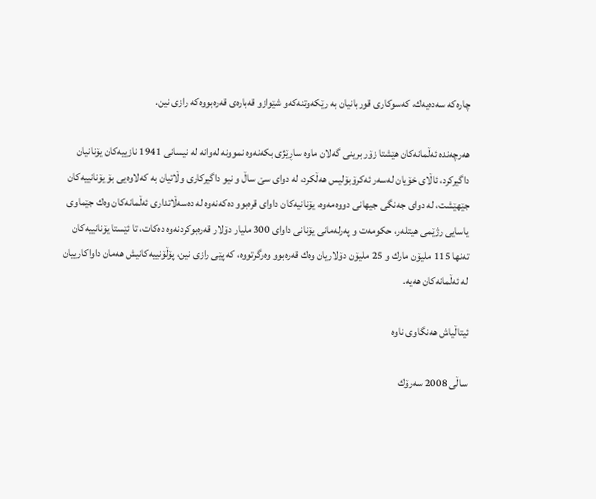چاره‌كه‌ سه‌ده‌یه‌ك، كه‌سوكاری قوربانیان به‌ رێكه‌وتنه‌كه‌و شێوازو قه‌باره‌ی قه‌ره‌بووه‌كه‌ رازی نین.

هه‌رچه‌نده‌ ئه‌ڵمانه‌كان هێشتا زۆر برینی گه‌لان ماوه‌ ساڕێژی بكه‌نه‌وه‌ نموونه‌ له‌وانه‌ له‌ نیسانی 1941 نازییه‌كان یۆنانیان داگیركرد، ئاڵای خۆیان له‌سه‌ر ئه‌كرۆبۆلیس هه‌ڵكرد، له‌ دوای سێ ساڵ و نیو داگیركاری وڵاتیان به‌ كه‌لاوه‌یی بۆ یۆنانییه‌كان جێهێشت، له‌ دوای جه‌نگی جیهانی دووه‌مه‌وه‌، یۆنانیه‌كان داوای قره‌بوو ده‌كه‌نه‌وه‌ له‌ ده‌سه‌ڵاتداری ئه‌ڵمانه‌كان وه‌ك جێماوی یاسایی رژێمی هیتله‌ر، حكومه‌ت و په‌رله‌مانی یۆنانی داوای 300 ملیار دۆلار قه‌ره‌بوكردنه‌وه‌ ده‌كات، تا ئێستا یۆنانییه‌كان ته‌نها 115 ملیۆن مارك و 25 ملیۆن دۆلاریان وه‌ك قه‌ره‌بوو وه‌رگرتووه‌، كه‌ پێی رازی نین، پۆڵۆنییه‌كانیش هه‌مان داواكارییان له‌ ئه‌ڵمانه‌كان هه‌یه‌.

ئیتاڵیاش هه‌نگاوی ناوه‌

ساڵی 2008 سه‌رۆك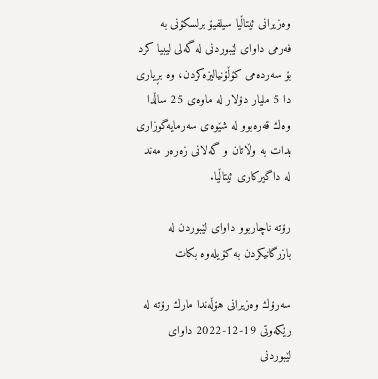وه‌زیرانی ئیتاڵیا سیلفیۆ برلسكۆنی به‌ فه‌رمی داوای لێبوردنی له‌ گه‌لی لیبیا كرد بۆ سه‌رده‌می كۆڵۆنیالیزه‌كردن، وه‌ بڕیاری دا 5 ملیار دۆلار له‌ ماوه‌ی 25 ساڵدا وه‌ك قه‌ره‌بوو له‌ شێوه‌ی سه‌رمایه‌گوزاری بدات به‌ وڵاتان و گه‌لانی زه‌ره‌ر مه‌ند له‌ داگیركاری ئیتاڵیا.

رۆته‌ ناچاربوو داوای لێبوردن له‌ بازرگانیكردن به‌ كۆیله‌وه‌ بكات

سه‌رۆك وه‌زیرانی هۆڵه‌ندا مارك رۆته‌ له‌ رێكه‌وتی 19-12-2022 داوای لێبوردنی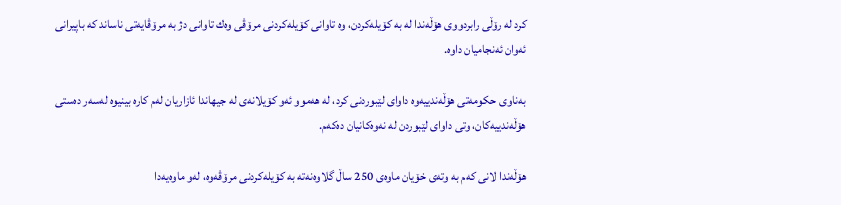كرد له‌ رۆڵی رابردووی هۆڵه‌ندا له‌ به‌ كۆیله‌كردن، وه‌ تاوانی كۆیله‌كردنی مرۆڤی وه‌ك تاوانی دژ به‌ مرۆڤایه‌تی ناساند كه‌ باپیرانی ئه‌وان ئه‌نجامیان داوه‌.

به‌ناوی حكومه‌تی هۆڵه‌ندییه‌وه‌ داوای لێبوردنی كرد، له‌ هه‌موو ئه‌و كۆیلانه‌ی له‌ جیهاندا ئازاریان له‌م كاره‌ بینیوه‌ له‌سه‌ر ده‌ستی هۆڵه‌ندییه‌كان، وتی داوای لێبوردن له‌ نه‌وه‌كانیان ده‌كه‌م.

هۆڵه‌ندا لانی كه‌م به‌ وته‌ی خۆیان ماوه‌ی 250 ساڵ گلاوه‌نه‌ته‌ به‌ كۆیله‌كردنی مرۆڤه‌وه‌، له‌و ماوه‌یه‌دا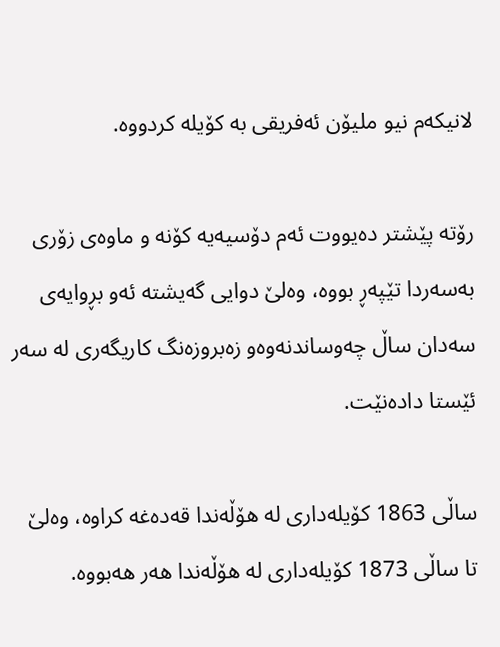لانیكه‌م نیو ملیۆن ئه‌فریقی به‌ كۆیله‌ كردووه‌.

رۆته‌ پێشتر ده‌یووت ئه‌م دۆسیه‌یه‌ كۆنه‌ و ماوه‌ی زۆری به‌سه‌ردا تێپه‌ڕ بووه‌، وه‌لێ دوایی گه‌یشته‌ ئه‌و بڕوایه‌ی سه‌دان ساڵ چه‌وساندنه‌وه‌و زه‌بروزه‌نگ كاریگه‌ری له‌ سه‌ر ئێستا داده‌نێت.

ساڵی 1863 كۆیله‌داری له‌ هۆڵه‌ندا قه‌ده‌غه‌ كراوه‌، وه‌لێ تا ساڵی 1873 كۆیله‌داری له‌ هۆڵه‌ندا هه‌ر هه‌بووه‌.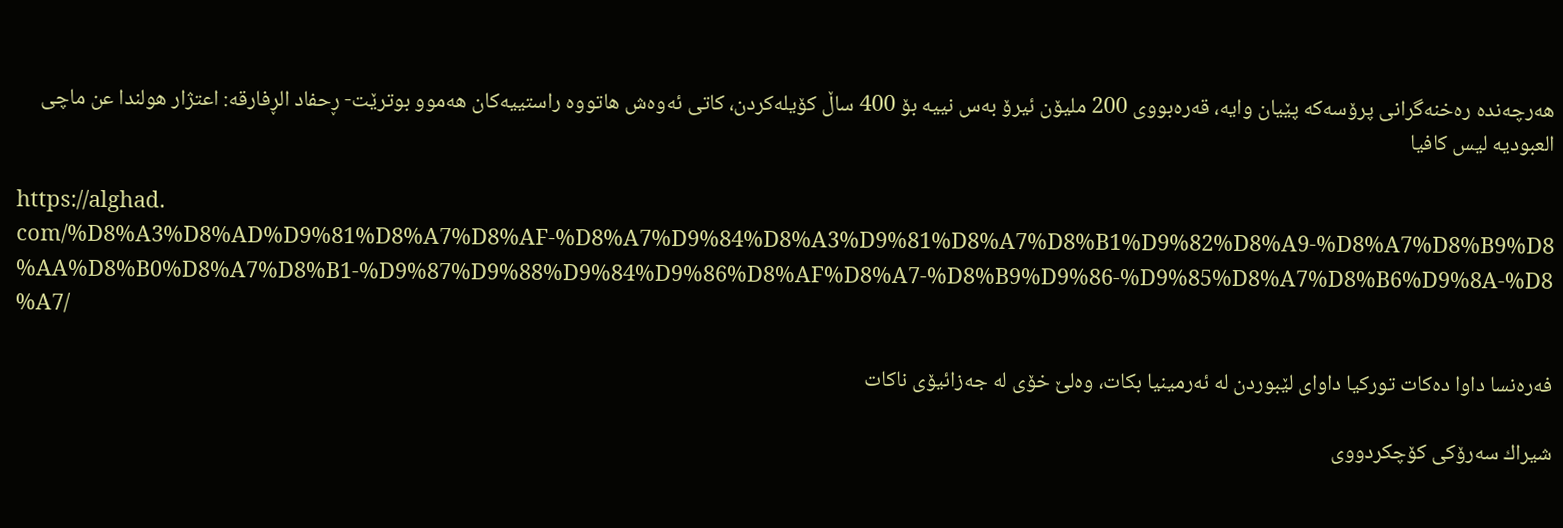هه‌رچه‌نده‌ ره‌خنه‌گرانی پرۆسه‌كه‌ پێیان وایه‌، قه‌ره‌بووی 200 ملیۆن ئیرۆ به‌س نییه‌ بۆ 400 ساڵ كۆیله‌كردن، كاتی ئه‌وه‌ش هاتووه‌ راستییه‌كان هه‌موو بوترێت- ڕحفاد الڕفارقه‌: اعتژار هولندا عن ماچی العبودیه‌ لیس كافیا

https://alghad. com/%D8%A3%D8%AD%D9%81%D8%A7%D8%AF-%D8%A7%D9%84%D8%A3%D9%81%D8%A7%D8%B1%D9%82%D8%A9-%D8%A7%D8%B9%D8%AA%D8%B0%D8%A7%D8%B1-%D9%87%D9%88%D9%84%D9%86%D8%AF%D8%A7-%D8%B9%D9%86-%D9%85%D8%A7%D8%B6%D9%8A-%D8%A7/

فه‌ره‌نسا داوا ده‌كات توركیا داوای لێبوردن له‌ ئه‌رمینیا بكات، وه‌لێ خۆی له‌ جه‌زائیۆی ناكات

شیراك سه‌رۆكی كۆچكردووی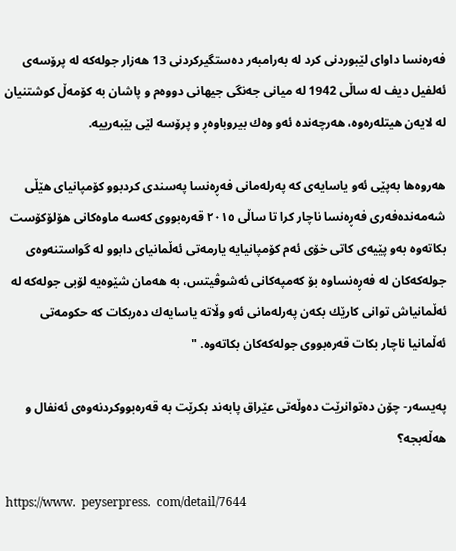فه‌ره‌نسا داوای لێبوردنی كرد له‌ به‌رامبه‌ر ده‌ستگیركردنی 13 هه‌زار جوله‌كه‌ له‌ پرۆسه‌ی ئه‌لفیل دیف له‌ ساڵی 1942 له‌ میانی جه‌نگی جیهانی دووه‌م و پاشان به‌ كۆمه‌ڵ كوشتنیان له‌ لایه‌ن هیتله‌ره‌وه‌، هه‌رچه‌نده‌ ئه‌و وه‌ك بیروباوه‌ڕ و پرۆسه‌ لێی بێبه‌رییه‌.

هه‌روه‌ها به‌پێی ئه‌و یاسایه‌ی كه‌ په‌رله‌مانی فه‌ڕه‌نسا په‌سندی كردبوو كۆمپانیای هێڵی شه‌مه‌نده‌فه‌ری فه‌ڕه‌نسا ناچار كرا تا ساڵی ٢٠١٥ قه‌ره‌بووی كه‌سه‌ ماوه‌كانی هۆلۆكۆست بكاته‌وه‌ به‌و پێیه‌ی كاتی خۆی ئه‌م كۆمپانیایه‌ یارمه‌تی ئه‌ڵمانیای دابوو له‌ گواستنه‌وه‌ی جوله‌كه‌كان له‌ فه‌ڕه‌نساوه‌ بۆ كه‌مپه‌كانی ئه‌شوڤیتس، به‌ هه‌مان شێوه‌یه‌ لۆبی جوله‌كه‌ له‌ ئه‌ڵمانیاش توانی كارێك بكه‌ن په‌رله‌مانی ئه‌و وڵاته‌ یاسایه‌ك ده‌ربكات كه‌ حكومه‌تی ئه‌ڵمانیا ناچار بكات قه‌ره‌بووی جوله‌كه‌كان بكاته‌وه‌. "

پەیسەر- چۆن دەتوانرێت دەوڵەتی عێراق پابەند بکرێت بە قەرەبووکردنەوەی ئەنفال و هەڵەبجە؟

https://www.  peyserpress.  com/detail/7644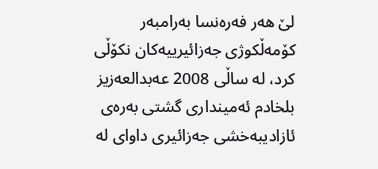لێ هه‌ر فه‌ره‌نسا به‌رامبه‌ر كۆمه‌ڵكوژی جه‌زائیرییه‌كان نكۆڵی كرد، له‌ ساڵی 2008 عه‌بدالعه‌زیز بلخادم ئه‌مینداری گشتی به‌ره‌ی ئازادیبه‌خشی جه‌زائیری داوای له‌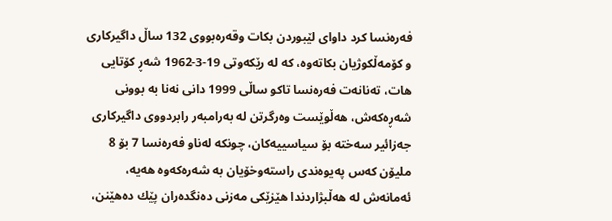فه‌ره‌نسا كرد داوای لێبوردن بكات وقه‌ره‌بووی 132 ساڵ داگیركاری و كۆمه‌ڵكوژیان بكاته‌وه‌، كه‌ له‌ رێكه‌وتی 19-3-1962 شه‌ڕ كۆتایی هات، ته‌نانه‌ت فه‌ره‌نسا تاكو ساڵی 1999 دانی نه‌نا به‌ بوونی شه‌ڕه‌كه‌ش، هه‌ڵوێست وه‌رگرتن له‌ به‌رامبه‌ر رابردووی داگیركاری جه‌زائیر سه‌خته‌ بۆ سیاسییه‌كان، چونكه‌ له‌ناو فه‌ره‌نسا 7 بۆ 8 ملیۆن كه‌س په‌یوه‌ندی راسته‌وخۆیان به‌ شه‌ره‌كه‌وه‌ هه‌یه‌، ئه‌مانه‌ش له‌ هه‌ڵبژاردندا هێزێكی مه‌زنی ده‌نگده‌ران پێك ده‌هێنن،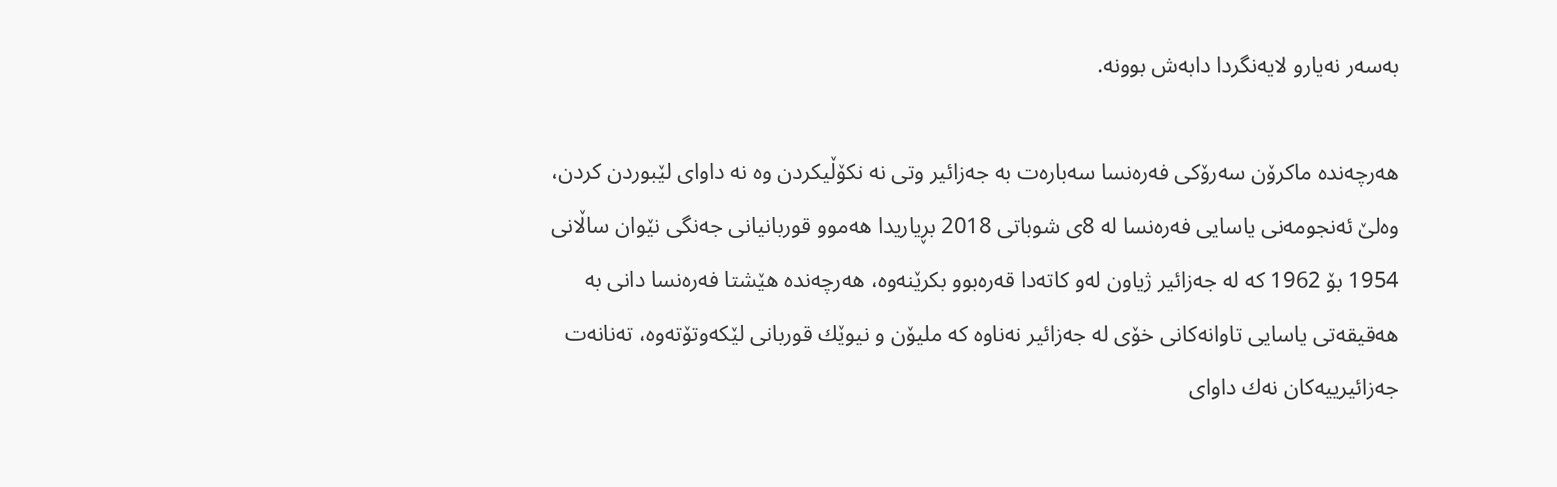به‌سه‌ر نه‌یارو لایه‌نگردا دابه‌ش بوونه‌.

هه‌رچه‌نده‌ ماكرۆن سه‌رۆكی فه‌ره‌نسا سه‌باره‌ت به‌ جه‌زائیر وتی نه‌ نكۆڵیكردن وه‌ نه‌ داوای لێبوردن كردن، وه‌لێ ئه‌نجومه‌نی یاسایی فه‌ره‌نسا له‌ 8ی شوباتی 2018 بڕیاریدا هه‌موو قوربانیانی جه‌نگی نێوان ساڵانی 1954 بۆ 1962 كه‌ له‌ جه‌زائیر ژیاون له‌و كاته‌دا قه‌ره‌بوو بكرێنه‌وه‌، هه‌رچه‌نده‌ هێشتا فه‌ره‌نسا دانی به‌ هه‌قیقه‌تی یاسایی تاوانه‌كانی خۆی له‌ جه‌زائیر نه‌ناوه‌ كه‌ ملیۆن و نیوێك قوربانی لێكه‌وتۆته‌وه‌، ته‌نانه‌ت جه‌زائیرییه‌كان نه‌ك داوای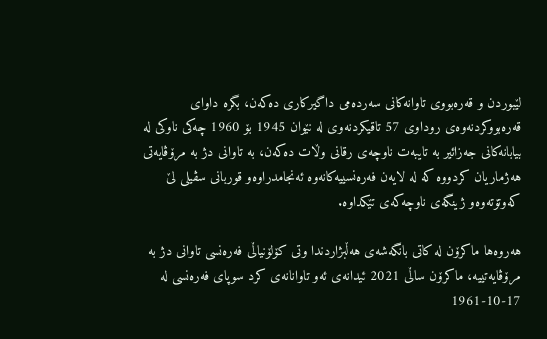لێبوردن و قه‌ره‌بووی تاوانه‌كانی سه‌رده‌می داگیركاری ده‌كه‌ن، بگره‌ داوای قه‌ره‌بووكردنه‌وه‌ی روداوی 57 تاقیكردنه‌وی له‌ نێوان 1945 بۆ 1960 چه‌كی ناوكی له‌ بیابانه‌كانی جه‌زائیر به‌ تایبه‌ت ناوچه‌ی رقانی وڵات ده‌كه‌ن، به‌ تاوانی دژ به‌ مرۆڤایه‌تی هه‌ژماریان كردووه‌ كه‌ له‌ لایه‌ن فه‌ره‌نسییه‌كانه‌وه‌ ئه‌نجامدراوه‌و قوربانی سڤیلی لێ كه‌وتۆته‌وه‌و ژینگه‌ی ناوچه‌كه‌ی تێكداوه‌.

هه‌روه‌ها ماكرۆن له‌ كاتی بانگه‌شه‌ی هه‌ڵبژاردندا وتی كۆلۆنیاڵی فه‌ره‌نسی تاوانی دژ به‌ مرۆڤایه‌تییه‌، ماكرۆن ساڵی 2021 ئیدانه‌ی ئه‌و تاوانانه‌ی كرد سوپای فه‌ره‌نسی له‌ 17-10-1961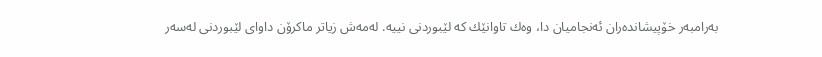به‌رامبه‌ر خۆپیشانده‌ران ئه‌نجامیان دا، وه‌ك تاوانێك كه‌ لێبوردنی نییه‌. له‌مه‌ش زیاتر ماكرۆن داوای لێبوردنی له‌سه‌ر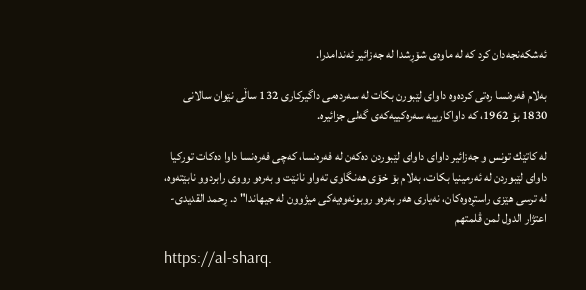ئه‌شكه‌نجه‌دان كرد كه‌ له‌ ماوه‌ی شۆڕشدا له‌ جه‌زائیر ئه‌ندامدرا.

به‌لام فه‌ره‌نسا ره‌تی كرده‌وه‌ داوای لێبورن بكات له‌ سه‌رده‌می داگیركاری 132 ساڵی نێوان سالانی 1830 بۆ 1962، كه‌ داواكارییه‌ سه‌ره‌كییه‌كه‌ی گه‌لی جزائیره‌.

له‌ كاتێك تونس و جه‌زائیر داوای داوای لێبوردن ده‌كه‌ن له‌ فه‌ره‌نسا، كه‌چی فه‌ره‌نسا داوا ده‌كات توركیا داوای لێبوردن له‌ ئه‌رمینیا بكات، به‌لام بۆ خۆی هه‌نگاوی ته‌واو نانێت و به‌ره‌و رووی رابردوو نابێته‌وه‌، له‌ ترسی هێزی راستڕه‌وه‌كان، نه‌یاری هه‌ر به‌ره‌و روبونه‌وه‌یه‌كی میژوون له‌ جیهاندا" د. ڕحمد القدیدی-اعتژار الدول لمن ڤلمتهم

https://al-sharq.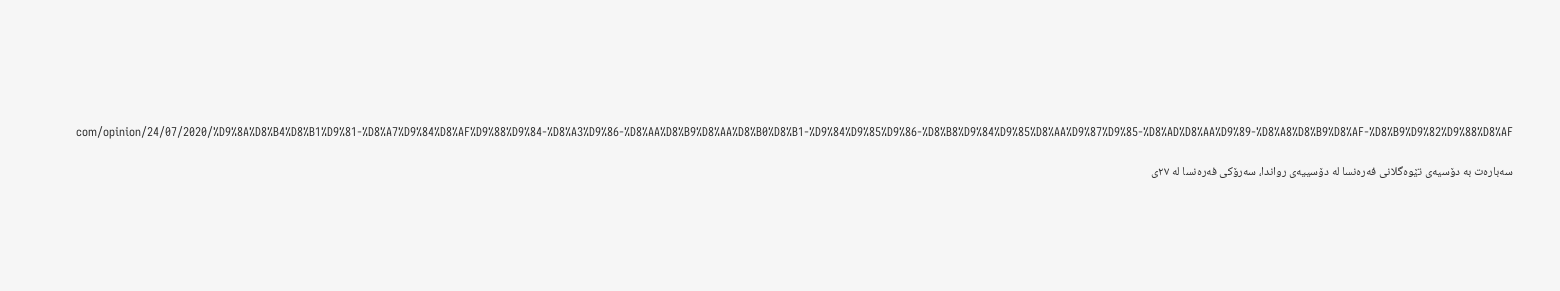com/opinion/24/07/2020/%D9%8A%D8%B4%D8%B1%D9%81-%D8%A7%D9%84%D8%AF%D9%88%D9%84-%D8%A3%D9%86-%D8%AA%D8%B9%D8%AA%D8%B0%D8%B1-%D9%84%D9%85%D9%86-%D8%B8%D9%84%D9%85%D8%AA%D9%87%D9%85-%D8%AD%D8%AA%D9%89-%D8%A8%D8%B9%D8%AF-%D8%B9%D9%82%D9%88%D8%AF

سه‌باره‌ت به‌ دۆسیه‌ی تێوه‌گلانی فه‌ره‌نسا له‌ دۆسییه‌ی رواندا، سه‌رۆكی فه‌ره‌نسا له‌ ٢٧ی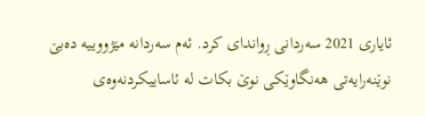ئایاری 2021 سه‌ردانی ڕواندای كرد. ئه‌م سه‌ردانه‌ مێژووییه‌ ده‌بێ نوێنه‌رایه‌تی هه‌نگاوێكی نوێ بكات له‌ ئاساییكردنه‌وه‌ی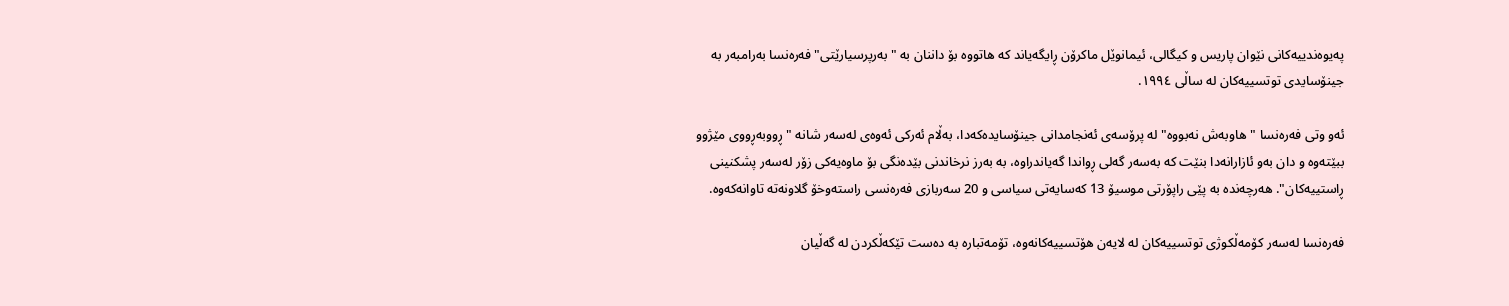په‌یوه‌ندییه‌كانی نێوان پاریس و كیگالی، ئیمانوێل ماكرۆن ڕایگه‌یاند كه‌ هاتووه‌ بۆ داننان به‌ "به‌رپرسیارێتی" فه‌ره‌نسا به‌رامبه‌ر به‌ جینۆسایدی توتسییه‌كان له‌ ساڵی ١٩٩٤.

ئه‌و وتی فه‌ره‌نسا "هاوبه‌ش نه‌بووه‌" له‌ پرۆسه‌ی ئه‌نجامدانی جینۆسایده‌كه‌دا، به‌ڵام ئه‌ركی ئه‌وه‌ی له‌سه‌ر شانه‌ "ڕووبه‌ڕووی مێژوو ببێته‌وه‌ و دان به‌و ئازارانه‌دا بنێت كه‌ به‌سه‌ر گه‌لی ڕواندا گه‌یاندراوه‌، به‌ به‌رز نرخاندنی بێده‌نگی بۆ ماوه‌یه‌كی زۆر له‌سه‌ر پشكنینی ڕاستییه‌كان". هه‌رچه‌نده‌ به‌ پێی راپۆرتی موسیۆ 13 كه‌سایه‌تی سیاسی و 20 سه‌ربازی فه‌ره‌نسی راسته‌وخۆ گلاونه‌ته‌ تاوانه‌كه‌وه‌.

فه‌ره‌نسا له‌سه‌ر كۆمه‌ڵكوژی توتسییه‌كان له‌ لایه‌ن هۆتسییه‌كانه‌وه‌، تۆمه‌تباره‌ به‌ ده‌ست تێكه‌ڵكردن له‌ گه‌ڵیان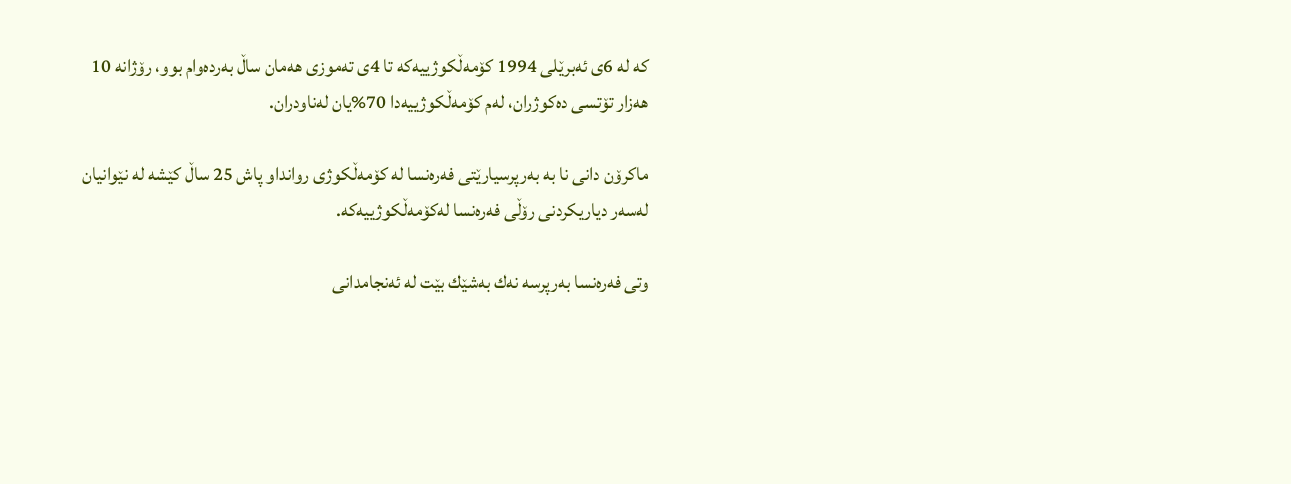كه‌ له‌ 6ی ئه‌برێلی 1994 كۆمه‌ڵكوژییه‌كه‌ تا 4ی ته‌موزی هه‌مان ساڵ به‌رده‌وام بوو، رۆژانه‌ 10 هه‌زار تۆتسی ده‌كوژران، له‌م كۆمه‌ڵكوژییه‌دا 70%یان له‌ناودران.

ماكرۆن دانی نا به‌ به‌رپرسیارێتی فه‌ره‌نسا له‌ كۆمه‌ڵكوژی روانداو پاش 25 ساڵ كێشه‌ له‌ نێوانیان له‌سه‌ر دیاریكردنی رۆڵی فه‌ره‌نسا له‌كۆمه‌ڵكوژییه‌كه‌.

وتی فه‌ره‌نسا به‌رپرسه‌ نه‌ك به‌شێك بێت له‌ ئه‌نجامدانی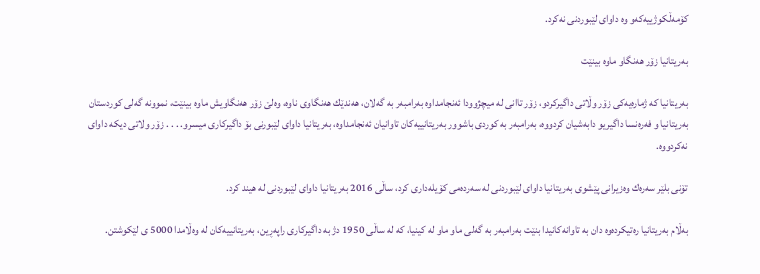كۆمه‌ڵكوژییه‌كه‌و وه‌ داوای لێبوردنی نه‌كرد.

به‌ریتانیا زۆر هه‌نگاو ماوه‌ بینێت

به‌ریتانیا كه‌ ژماره‌یه‌كی زۆر وڵاتی داگیركردو، زۆر تاانی له‌ میچژوودا ئه‌نجامداوه‌ به‌رامبه‌ر به‌ گه‌لان، هه‌ندێك هه‌نگاوی ناوه‌، وه‌لێ زۆر هه‌نگاویش ماوه‌ بینێت، نموونه‌ گه‌لی كوردستان به‌ریتانیا و فه‌ره‌نسا داگیریو دابه‌شیان كردووه‌، به‌رامبه‌ر به‌ كوردی باشوور به‌ریتانییه‌كان تاوانیان ئه‌نجامداوه‌، به‌ریتانیا داوای لێبورنی بۆ داگیركاری میسرو. . . . زۆر ولاتی دیكه‌ داوای نه‌كردووه‌.

تۆنی بلێر سه‌ره‌ك وه‌زیرانی پێشوی به‌ریتانیا داوای لێبوردنی له‌ سه‌رده‌می كۆیله‌داری كرد، ساڵی 2016 به‌ریتانیا داوای لێبوردنی له‌ هیند كرد.

به‌ڵام به‌ریتانیا ره‌تیكرده‌وه‌ دان به‌ تاوانه‌كانیدا بنێت به‌رامبه‌ر به‌ گه‌لی ماو ماو له‌ كینیا، كه‌ له‌ ساڵی 1950 دژ به‌ داگیركاری راپه‌ڕین، به‌ریتانییه‌كان له‌ وه‌ڵامدا 5000 ی لێكوشتن.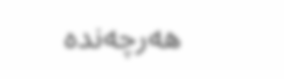هه‌رچه‌نده‌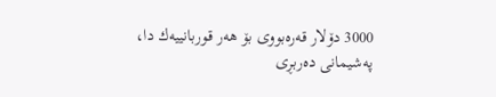3000 دۆلار قه‌ره‌بووی بۆ هه‌ر قوربانییه‌ك دا، په‌شیمانی ده‌ربڕی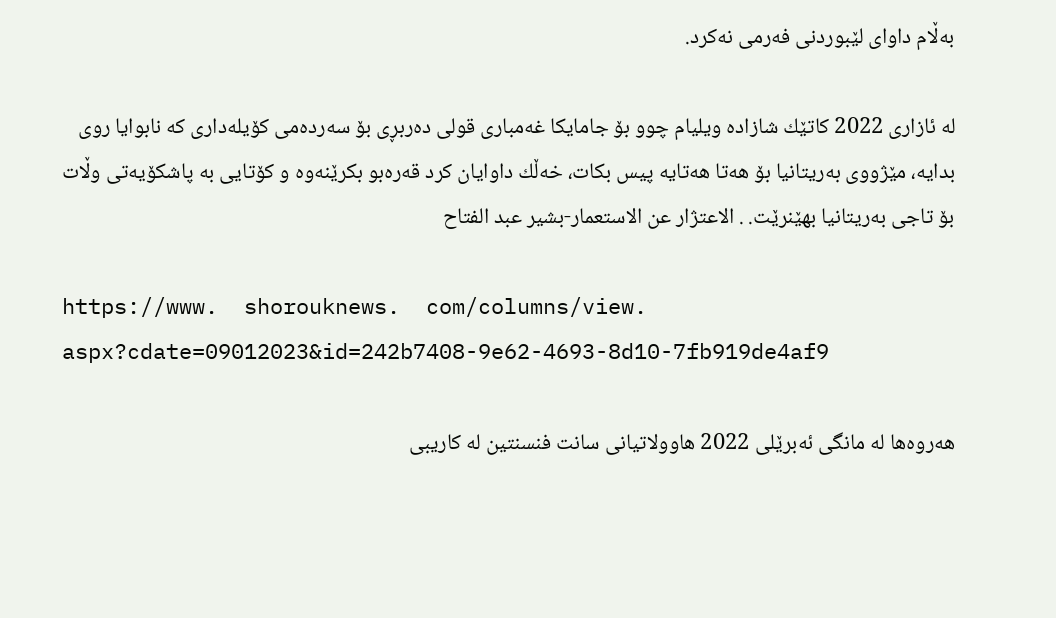به‌ڵام داوای لێبوردنی فه‌رمی نه‌كرد.

له‌ ئازاری 2022 كاتێك شازاده‌ ویلیام چوو بۆ جامایكا غه‌مباری قولی ده‌ربڕی بۆ سه‌رده‌می كۆیله‌داری كه‌ نابوایا روی بدایه‌، مێژووی به‌ریتانیا بۆ هه‌تا هه‌تایه‌ پیس بكات، خه‌ڵك داوایان كرد قه‌ره‌بو بكرێنه‌وه‌ و كۆتایی به‌ پاشكۆیه‌تی وڵات بۆ تاجی به‌ریتانیا بهێنرێت. . الاعتژار عن الاستعمار-بشیر عبد الفتاح

https://www.  shorouknews.  com/columns/view.  aspx?cdate=09012023&id=242b7408-9e62-4693-8d10-7fb919de4af9

هه‌روه‌ها له‌ مانگی ئه‌برێلی 2022 هاوولاتیانی سانت فنسنتین له‌ كاریبی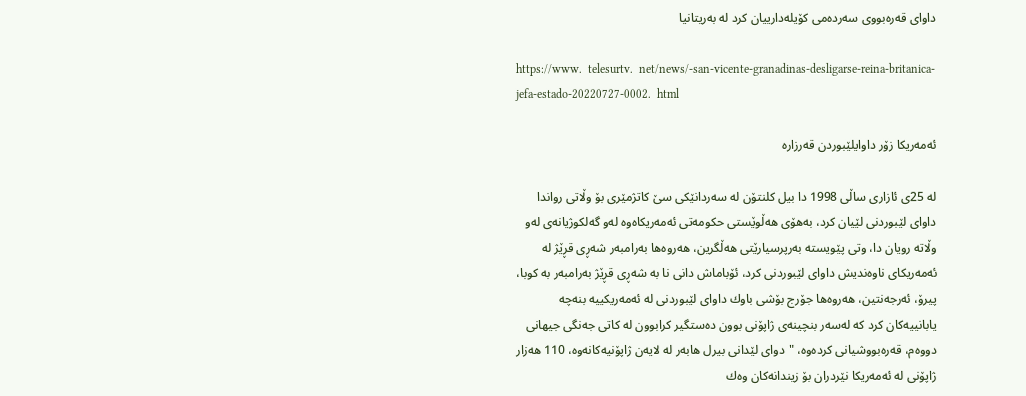داوای قه‌ره‌بووی سه‌رده‌می كۆیله‌دارییان كرد له‌ به‌ریتانیا

https://www.  telesurtv.  net/news/-san-vicente-granadinas-desligarse-reina-britanica-jefa-estado-20220727-0002.  html

ئه‌مه‌ریكا زۆر داوایلێبوردن قه‌رزاره‌

له‌ 25ی ئازاری ساڵی 1998 دا بیل كلنتۆن له‌ سه‌ردانێكی سێ كاتژمێری بۆ وڵاتی رواندا داوای لێبوردنی لێیان كرد، به‌هۆی هه‌ڵوێستی حكومه‌تی ئه‌مه‌ریكاه‌وه‌ له‌و گه‌لكوژیانه‌ی له‌و وڵاته‌ رویان دا، وتی پێویسته‌ به‌رپرسیارێتی هه‌ڵگرین، هه‌روه‌ها به‌رامبه‌ر شه‌ڕی قڕێژ له‌ ئه‌مه‌ریكای ناوه‌ندیش داوای لێبوردنی كرد، ئۆباماش دانی نا به‌ شه‌ڕی قڕێژ به‌رامبه‌ر به‌ كوبا، پیرۆ، ئه‌رجه‌نتین، هه‌روه‌ها جۆرج بۆشی باوك داوای لێبوردنی له‌ ئه‌مه‌ریكییه‌ بنه‌چه‌ یابانییه‌كان كرد كه‌ له‌سه‌ر بنچینه‌ی ژاپۆنی بوون ده‌ستگیر كرابوون له‌ كاتی جه‌نگی جیهانی دووه‌م، قه‌ره‌بووشیانی كرده‌وه‌، "دوای لێدانی بیرل هابه‌ر له‌ لایه‌ن ژاپۆنیه‌كانه‌وه‌، 110 هه‌زار ژاپۆنی له‌ ئه‌مه‌ریكا نێردران بۆ زیندانه‌كان وه‌ك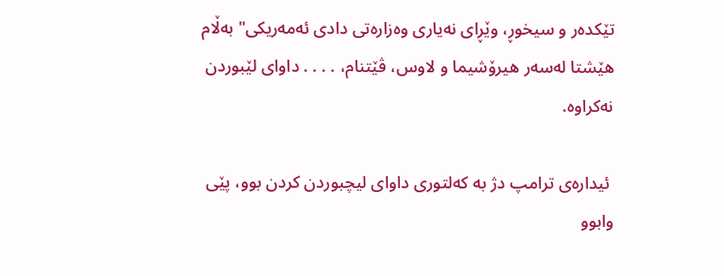تێكده‌ر و سیخوڕ، وێڕای نه‌یاری وه‌زاره‌تی دادی ئه‌مه‌ریكی" به‌ڵام هێشتا له‌سه‌ر هیرۆشیما و لاوس، ڤێتنام، . . . . داوای لێبوردن نه‌كراوه‌.

 ئیداره‌ی ترامپ دژ به‌ كه‌لتوری داوای لیچبوردن كردن بوو، پێی وابوو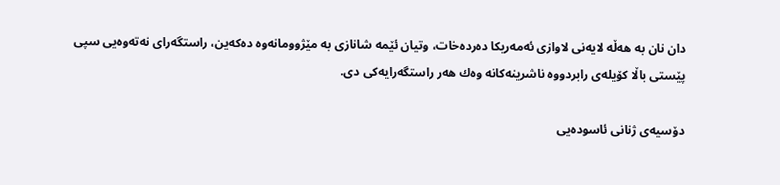دان نان به‌ هه‌ڵه‌ لایه‌نی لاوازی ئه‌مه‌ریكا ده‌رده‌خات، وتیان ئێمه‌ شانازی به‌ مێژوومانه‌وه‌ ده‌كه‌ین، راستگه‌رای نه‌ته‌وه‌یی سپی پێستی باڵا كۆیله‌ی رابردووه‌ ناشرینه‌كانه‌ وه‌ك هه‌ر راستگه‌رایه‌كی دی.

دۆسیه‌ی ژنانی ئاسوده‌یی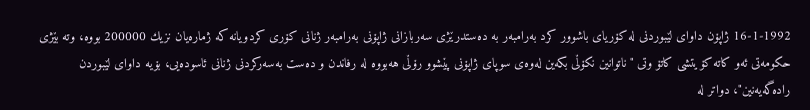16-1-1992 ژاپۆن داوای لێبوردنی له‌ كۆریای باشوور كرد به‌رامبه‌ر به‌ ده‌ستدرێژی سه‌ربازانی ژاپۆنی به‌رامبه‌ر ژنانی كۆری كردویانه‌ كه‌ ژماره‌یان نزیك 200000 بووه‌، وته‌ بێژی حكومه‌تی ئه‌و كاته‌ كۆیتشی كاتۆ وتی " ناتوانین نكۆڵی بكه‌ین له‌وه‌ی سوپای ژاپۆنی پێشوو رۆڵی هه‌بووه‌ له‌ رفاندن و ده‌ست به‌سه‌ركردنی ژنانی ئاسوده‌یی، بۆیه‌ داوای لێبوردن راده‌گه‌یه‌نین"، دواتر له‌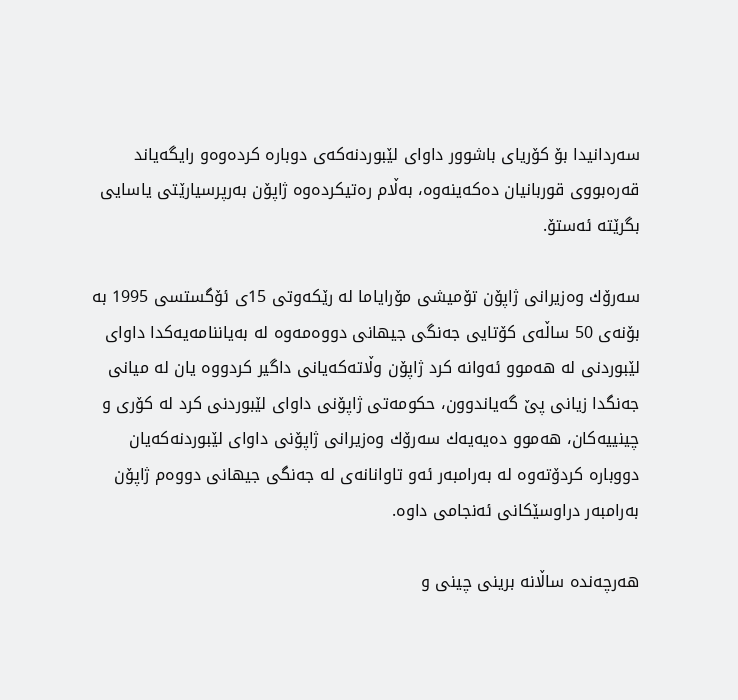سه‌ردانیدا بۆ كۆریای باشوور داوای لێبوردنه‌كه‌ی دوباره‌ كرده‌وه‌و رایگه‌یاند قه‌ره‌بووی قوربانیان ده‌كه‌ینه‌وه‌، به‌ڵام ره‌تیكرده‌وه‌ ژاپۆن به‌رپرسیارێتی یاسایی بگرێته‌ ئه‌ستۆ.

سه‌رۆك وه‌زیرانی ژاپۆن تۆمیشی مۆرایاما له‌ رێكه‌وتی 15ی ئۆگستسی 1995 به‌ بۆنه‌ی 50 ساڵه‌ی كۆتایی جه‌نگی جیهانی دووه‌مه‌وه‌ له‌ به‌یاننامه‌یه‌كدا داوای لێبوردنی له‌ هه‌موو ئه‌وانه‌ كرد ژاپۆن وڵاته‌كه‌یانی داگیر كردووه‌ یان له‌ میانی جه‌نگدا زیانی پێ گه‌یاندوون، حكومه‌تی ژاپۆنی داوای لێبوردنی كرد له‌ كۆری و چینییه‌كان، هه‌موو ده‌یه‌یه‌ك سه‌رۆك وه‌زیرانی ژاپۆنی داوای لێبوردنه‌كه‌یان دووباره‌ كردۆته‌وه‌ له‌ به‌رامبه‌ر ئه‌و تاوانانه‌ی له‌ جه‌نگی جیهانی دووه‌م ژاپۆن به‌رامبه‌ر دراوسێكانی ئه‌نجامی داوه‌.

هه‌رچه‌نده‌ ساڵانه‌ برینی چینی و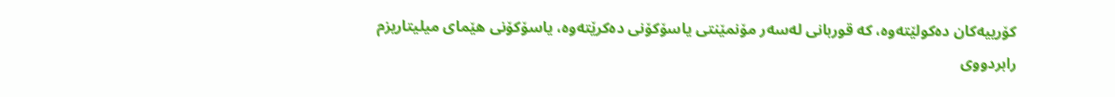كۆرییه‌كان ده‌كولێته‌وه‌، كه‌ قوربانی له‌سه‌ر مۆنمێنتی یاسۆكۆنی ده‌كرێته‌وه‌، یاسۆكۆنی هێمای میلیتاریزم رابردووی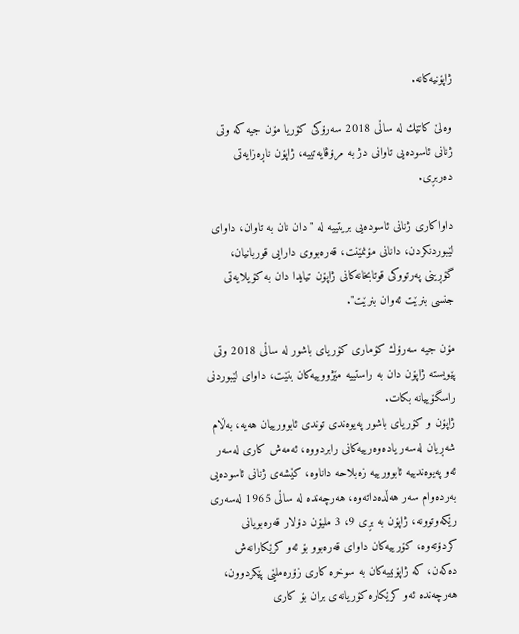ژاپۆنیه‌كانه‌.

وه‌لێ كاتێك له‌ ساڵی 2018 سه‌رۆكی كۆریا مۆن جیه‌ كه‌ وتی ژنانی ئاسوده‌یی تاوانی دژ به‌ مرۆڤایه‌تییه‌، ژاپۆن ناڕه‌زایه‌تی ده‌ربڕی.

داواكاری ژنانی ئاسوده‌یی بریتییه‌ له‌ " دان نان به‌ تاوان، داوای لێبوردنكردن، دانانی مۆنمێنت، قه‌ره‌بووی دارایی قوربانیان، گۆڕینی په‌رتووكی قوتابخانه‌كانی ژاپۆن تیایدا دان به‌ كۆیلایه‌تی جنسی بنرێت ئه‌وان بنرێت".

مۆن جیه‌ سه‌رۆك كۆماری كۆریای باشور له‌ ساڵی 2018 وتی پێویسته‌ ژاپۆن دان به‌ راستییه‌ مێژووییه‌كان بنێت، داوای لێبوردنی راسگۆییانه‌ بكات.
ژاپۆن و كۆریای باشور په‌یوه‌ندی توندی ئابوورییان هه‌یه‌، به‌ڵام شه‌ڕیان له‌سه‌ر یاده‌وه‌رییه‌كانی رابردووه‌، ئه‌مه‌ش كاری له‌سه‌ر ئه‌و په‌یوه‌ندییه‌ ئابوورییه‌ زه‌بلاحه‌ داناوه‌، كێشه‌ی ژنانی ئاسوده‌یی به‌رده‌وام سه‌ر هه‌ڵده‌داته‌وه‌، هه‌رچه‌نده‌ له‌ ساڵی 1965 له‌سه‌ری رێكه‌وتوونه‌، ژاپۆن به‌ بڕی 9، 3 ملیۆن دۆلار قه‌ره‌بویانی كردۆته‌وه‌، كۆرییه‌كان داوای قه‌ره‌بوو بۆ ئه‌و كرێكارانه‌ش ده‌كه‌ن، كه‌ ژاپۆنییه‌كان به‌ سوخره‌ كاری زۆره‌ملێی پێكردوون، هه‌رچه‌نده‌ ئه‌و كرێكاره‌ كۆریانه‌ی بران بۆ كاری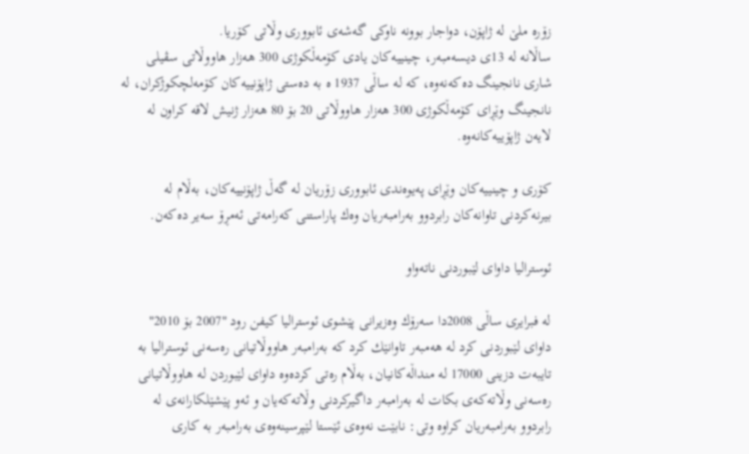زۆره‌ ملێ له‌ ژاپۆن، دواجار بوونه‌ ناوكی گه‌شه‌ی ئابووری وڵاتی كۆریا.
ساڵانه‌ له‌ 13ی دیسه‌مبه‌ر، چینییه‌كان یادی كۆمه‌ڵكوژی 300 هه‌زار هاووڵاتی سڤیلی شاری نانجینگ ده‌كه‌نه‌وه‌، كه‌ له‌ ساڵی 1937 ه‌ به‌ ده‌ستی ژاپۆنییه‌كان كۆمه‌لچكوژكران، له‌ نانجینگ وێڕای كۆمه‌ڵكوژی 300 هه‌زار هاووڵاتی 20 بۆ 80 هه‌زار ژنیش لاقه‌ كراون له‌ لایه‌ن ژاپۆییه‌كانه‌وه‌.

كۆری و چینییه‌كان وێڕای په‌یوه‌ندی ئابووری زۆریان له‌ گه‌ڵ ژاپۆنییه‌كان، به‌ڵام له‌ بیرنه‌كردنی تاوانه‌كان رابردوو به‌رامبه‌ریان وه‌ك پاراستنی كه‌رامه‌تی ئه‌مڕۆ سه‌یر ده‌كه‌ن.

ئوسترالیا داوای لێبوردنی ناته‌واو

له‌ فبرایری ساڵی 2008دا سه‌رۆك وه‌زیرانی پێشوی ئوسترالیا كیفن رود "2007 بۆ 2010" داوای لێبوردنی كرد له‌ هه‌مبه‌ر تاوانێك كرد كه‌ به‌رامبه‌ر هاووڵاتیانی ره‌سه‌نی ئوسترالیا به‌ تایبه‌ت دزینی 17000 له‌ منداڵه‌كانیان، به‌ڵام ره‌تی كرده‌وه‌ داوای لێبوردن له‌ هاووڵاتیانی ره‌سه‌نی وڵاته‌كه‌ی بكات له‌ به‌رامبه‌ر داگیركردنی وڵاته‌كه‌یان و ئه‌و پێشێلكارانه‌ی له‌ رابردوو به‌رامبه‌ریان كراوه‌ وتی: نابێت نه‌وه‌ی ئێستا لێپرسینه‌وه‌ی به‌رامبه‌ر به‌ كاری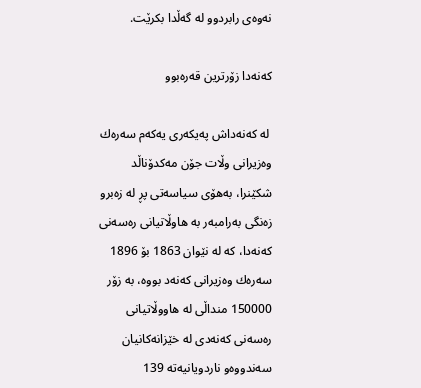نه‌وه‌ی رابردوو له‌ گه‌ڵدا بكرێت.

كه‌نه‌دا زۆرترین قه‌ره‌بوو

 له‌ كه‌نه‌داش په‌یكه‌ری یه‌كه‌م سه‌ره‌ك وه‌زیرانی وڵات جۆن مه‌كدۆناڵد شكێنرا، به‌هۆی سیاسه‌تی پڕ له‌ زه‌برو زه‌نگی به‌رامبه‌ر به‌ هاوڵاتیانی ره‌سه‌نی كه‌نه‌دا، كه‌ له‌ نێوان 1863 بۆ 1896 سه‌ره‌ك وه‌زیرانی كه‌نه‌د بووه‌، به‌ زۆر 150000 منداڵی له‌ هاووڵاتیانی ره‌سه‌نی كه‌نه‌دی له‌ خێزانه‌كانیان سه‌ندووه‌و ناردویانیه‌ته‌ 139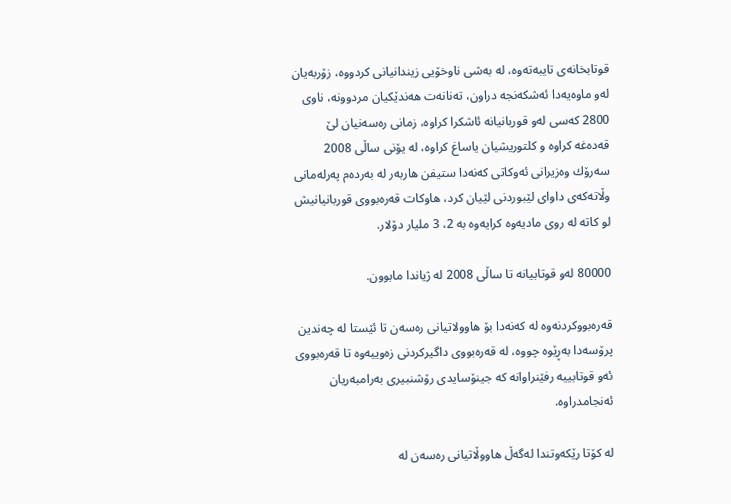قوتابخانه‌ی تایبه‌ته‌وه‌، له‌ به‌شی ناوخۆیی زیندانیانی كردووه‌، زۆربه‌یان له‌و ماوه‌یه‌دا ئه‌شكه‌نجه‌ دراون، ته‌نانه‌ت هه‌ندێكیان مردوونه‌، ناوی 2800 كه‌سی له‌و قوربانیانه‌ ئاشكرا كراوه‌، زمانی ره‌سه‌نیان لێ قه‌ده‌غه‌ كراوه‌ و كلتوریشیان یاساغ كراوه‌، له‌ یۆنی ساڵی 2008 سه‌رۆك وه‌زیرانی ئه‌وكاتی كه‌نه‌دا ستیفن هاربه‌ر له‌ به‌رده‌م په‌رله‌مانی وڵاته‌كه‌ی داوای لێبوردنی لێیان كرد، هاوكات قه‌ره‌بووی قوربانیانیش لو كاته‌ له‌ روی مادیه‌وه‌ كرایه‌وه‌ به‌ 2، 3 ملیار دۆلار.

80000 له‌و قوتابیانه‌ تا ساڵی 2008 له‌ ژیاندا مابوون.

قه‌ره‌بووكردنه‌وه‌ له‌ كه‌نه‌دا بۆ هاوولاتیانی ره‌سه‌ن تا ئێستا له‌ چه‌ندین پرۆسه‌دا به‌ڕێوه‌ چووه‌، له‌ قه‌ره‌بووی داگیركردنی زه‌وییه‌وه‌ تا قه‌ره‌بووی ئه‌و قوتابییه‌ رفێنراوانه‌ كه‌ جینۆسایدی رۆشنبیری به‌رامبه‌ریان ئه‌نجامدراوه‌.

له‌ كۆتا رێكه‌وتندا له‌گه‌ڵ هاووڵاتیانی ره‌سه‌ن له‌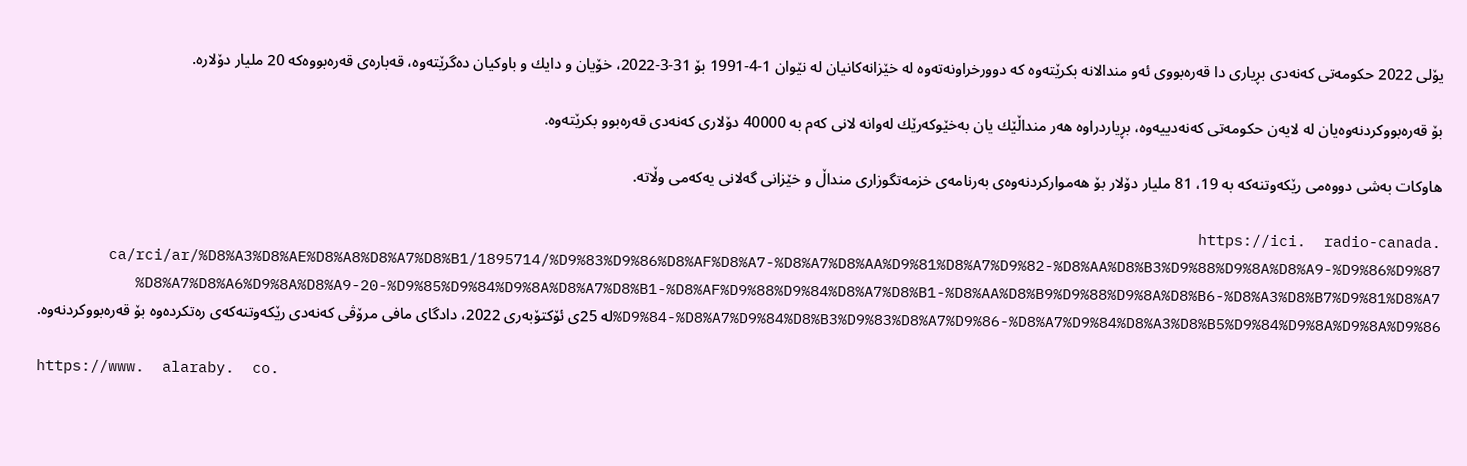یۆلی 2022 حكومه‌تی كه‌نه‌دی بڕیاری دا قه‌ره‌بووی ئه‌و مندالانه‌ بكرێته‌وه‌ كه‌ دوورخراونه‌ته‌وه‌ له‌ خێزانه‌كانیان له‌ نێوان 1-4-1991 بۆ 31-3-2022، خۆیان و دایك و باوكیان ده‌گرێته‌وه‌، قه‌باره‌ی قه‌ره‌بووه‌كه‌ 20 ملیار دۆلاره‌.

بۆ قه‌ره‌بووكردنه‌وه‌یان له‌ لایه‌ن حكومه‌تی كه‌نه‌دییه‌وه‌، بڕیاردراوه‌ هه‌ر منداڵێك یان به‌خێوكه‌رێك له‌وانه‌ لانی كه‌م به‌ 40000 دۆلاری كه‌نه‌دی قه‌ره‌بوو بكرێته‌وه‌.

هاوكات به‌شی دووه‌می رێكه‌وتنه‌كه‌ به‌ 19، 81 ملیار دۆلار بۆ هه‌مواركردنه‌وه‌ی به‌رنامه‌ی خزمه‌تگوزاری منداڵ و خێزانی گه‌لانی یه‌كه‌می وڵاته‌.

https://ici.  radio-canada.  ca/rci/ar/%D8%A3%D8%AE%D8%A8%D8%A7%D8%B1/1895714/%D9%83%D9%86%D8%AF%D8%A7-%D8%A7%D8%AA%D9%81%D8%A7%D9%82-%D8%AA%D8%B3%D9%88%D9%8A%D8%A9-%D9%86%D9%87%D8%A7%D8%A6%D9%8A%D8%A9-20-%D9%85%D9%84%D9%8A%D8%A7%D8%B1-%D8%AF%D9%88%D9%84%D8%A7%D8%B1-%D8%AA%D8%B9%D9%88%D9%8A%D8%B6-%D8%A3%D8%B7%D9%81%D8%A7%D9%84-%D8%A7%D9%84%D8%B3%D9%83%D8%A7%D9%86-%D8%A7%D9%84%D8%A3%D8%B5%D9%84%D9%8A%D9%8A%D9%86له‌ 25ی ئۆكتۆبه‌ری 2022، دادگای مافی مرۆڤی كه‌نه‌دی رێكه‌وتنه‌كه‌ی ره‌تكرده‌وه‌ بۆ قه‌ره‌بووكردنه‌وه‌.

https://www.  alaraby.  co.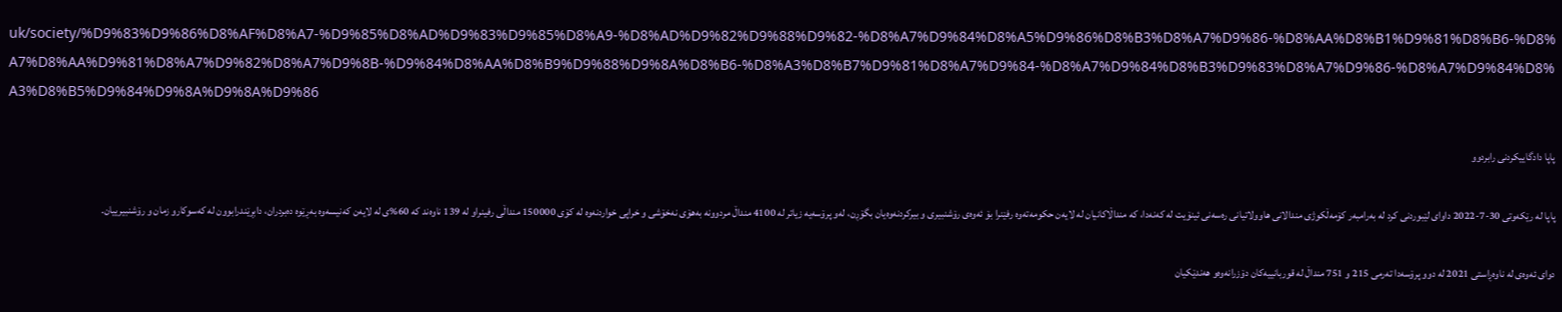uk/society/%D9%83%D9%86%D8%AF%D8%A7-%D9%85%D8%AD%D9%83%D9%85%D8%A9-%D8%AD%D9%82%D9%88%D9%82-%D8%A7%D9%84%D8%A5%D9%86%D8%B3%D8%A7%D9%86-%D8%AA%D8%B1%D9%81%D8%B6-%D8%A7%D8%AA%D9%81%D8%A7%D9%82%D8%A7%D9%8B-%D9%84%D8%AA%D8%B9%D9%88%D9%8A%D8%B6-%D8%A3%D8%B7%D9%81%D8%A7%D9%84-%D8%A7%D9%84%D8%B3%D9%83%D8%A7%D9%86-%D8%A7%D9%84%D8%A3%D8%B5%D9%84%D9%8A%D9%8A%D9%86

پاپا دادگاییكردنی رابردوو

پاپا له‌ رێكه‌وتی 30-7-2022 داوای لێبوردنی كرد له‌ به‌رامبه‌ر كۆمه‌ڵكوژی مندالانی هاوولاتیانی ره‌سه‌نی ئینۆیت له‌ كه‌نه‌دا، كه‌ منداڵاكانیان له‌ لایه‌ن حكومه‌ته‌وه‌ رفێنرا بۆ ئه‌وه‌ی رۆشنبیری و بیركردنه‌وه‌یان بگۆڕن، له‌و پرۆسه‌یه‌ زیاتر له‌ 4100 منداڵ مردوونه‌ به‌هۆی نه‌خۆشی و خراپی خواردنه‌وه‌ له‌ كۆی 150000 منداڵی رفینراو له‌ 139 ناوه‌ند كه‌ 60%ی له‌ لایه‌ن كه‌نیسه‌وه‌ به‌ڕێوه‌ ده‌بردران، دابڕێندرابوون له‌ كه‌سوكارو زمان و رۆشنبیرییان.

دوای ئه‌وه‌ی له‌ ناوه‌ڕاستی 2021 له‌ دوو پرۆسه‌دا ته‌رمی 215 و 751 منداڵ له‌ قوربانییه‌كان دۆزرانه‌وه‌و هه‌ندێكیان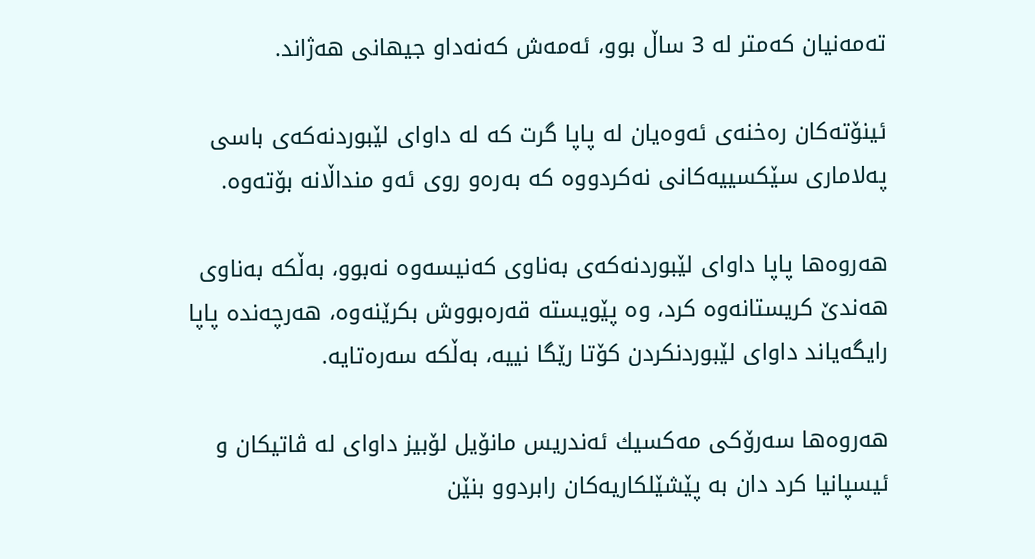ته‌مه‌نیان كه‌متر له‌ 3 ساڵ بوو، ئه‌مه‌ش كه‌نه‌داو جیهانی هه‌ژاند.

ئینۆته‌كان ره‌خنه‌ی ئه‌وه‌یان له‌ پاپا گرت كه‌ له‌ داوای لێبوردنه‌كه‌ی باسی په‌لاماری سێكسییه‌كانی نه‌كردووه‌ كه‌ به‌ره‌و روی ئه‌و منداڵانه‌ بۆته‌وه‌.

هه‌روه‌ها پاپا داوای لێبوردنه‌كه‌ی به‌ناوی كه‌نیسه‌وه‌ نه‌بوو، به‌ڵكه‌ به‌ناوی هه‌ندێ كریستانه‌وه‌ كرد، وه‌ پێویسته‌ قه‌ره‌بووش بكرێنه‌وه‌، هه‌رچه‌نده‌ پاپا رایگه‌یاند داوای لێبوردنكردن كۆتا رێگا نییه‌، به‌ڵكه‌ سه‌ره‌تایه‌.

هه‌روه‌ها سه‌رۆكی مه‌كسیك ئه‌ندریس مانۆیل لۆبیز داوای له‌ ڤاتیكان و ئیسپانیا كرد دان به‌ پێشێلكاریه‌كان رابردوو بنێن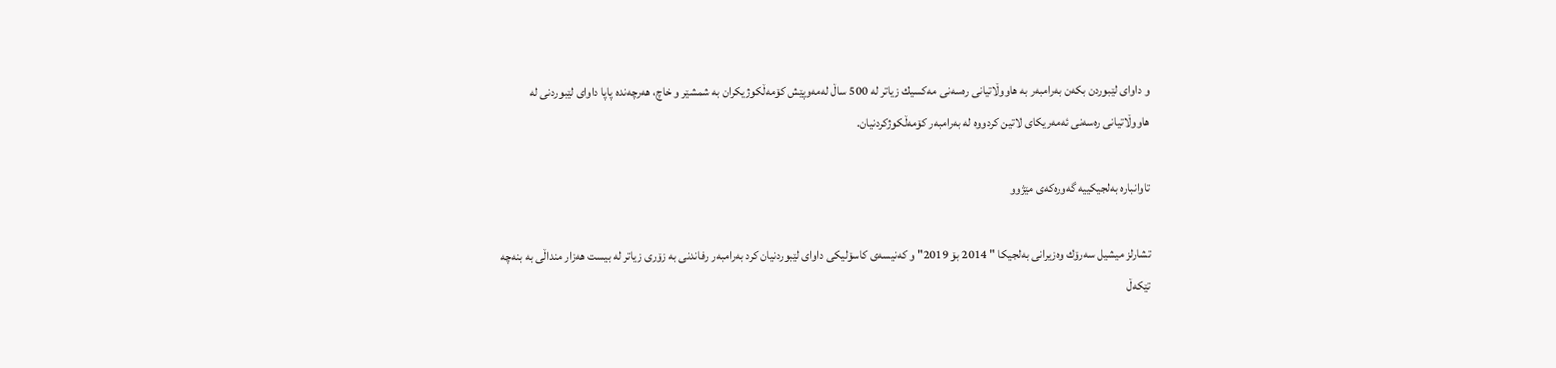و داوای لێبوردن بكه‌ن به‌رامبه‌ر به‌ هاووڵاتیانی ره‌سه‌نی مه‌كسیك زیاتر له‌ 500 ساڵ له‌مه‌وپێش كۆمه‌ڵكوژیكران به‌ شمشێر و خاچ، هه‌رچه‌نده‌ پاپا داوای لێبوردنی له‌ هاووڵاتیانی ره‌سه‌نی ئه‌مه‌ریكای لاتین كردووه‌ له‌ به‌رامبه‌ر كۆمه‌ڵكوژكردنیان.

تاوانباره‌ به‌لجیكییه‌ گه‌وره‌كه‌ی مێژوو

تشارلز میشیل سه‌رۆك وه‌زیرانی به‌لجیكا " 2014 بۆ 2019" و كه‌نیسه‌ی كاسۆلیكی داوای لێبوردنیان كرد به‌رامبه‌ر رفاندنی به‌ زۆری زیاتر له‌ بیست هه‌زار منداڵی به‌ بنه‌چه‌ تێكه‌ڵ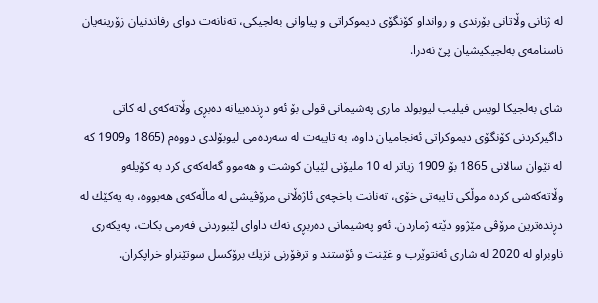له‌ ژنانی وڵاتانی بۆرندی و روانداو كۆنگۆی دیموكراتی و پیاوانی به‌لجیكی، ته‌نانه‌ت دوای رفاندنیان زۆرینه‌یان ناسنامه‌ی به‌لجیكیشیان پێ نه‌درا.

شای به‌لجیكا لویس فیلیب لیوبولد ماری په‌شیمانی قولی بۆ ئه‌و دڕنده‌ییانه‌ ده‌بڕی وڵاته‌كه‌ی له‌ كاتی داگیركردنی كۆنگۆی دیموكراتی ئه‌نجامیان داوه‌، به‌ تایبه‌ت له‌ سه‌رده‌می لیوبۆلدی دووه‌م (1865 و1909 كه‌ له‌ نێوان سالانی 1865 بۆ 1909 زیاتر له‌ 10 ملیۆنی لێیان كوشت و هه‌موو گه‌له‌كه‌ی كرد به‌ كۆیله‌و وڵاته‌كه‌شی كرده‌ موڵكی تایبه‌تی خۆی، ته‌نانت باخچه‌ی ئاژه‌ڵانی مرۆڤیشی له‌ ماڵه‌كه‌ی هه‌بووه‌، به‌ یه‌كێك له‌ دڕنده‌ترین مرۆڤی مێژوو دێته‌ ژماردن. ئه‌و په‌شیمانی ده‌ربڕی نه‌ك داوای لێبوردنی فه‌رمی بكات، په‌یكه‌ری ناوبراو له‌ 2020 له‌ شاری ئه‌نتوێرب و غێنت و ئۆستند و ترفۆرنی نزیك برۆكسل سوتێنراو خراپكران.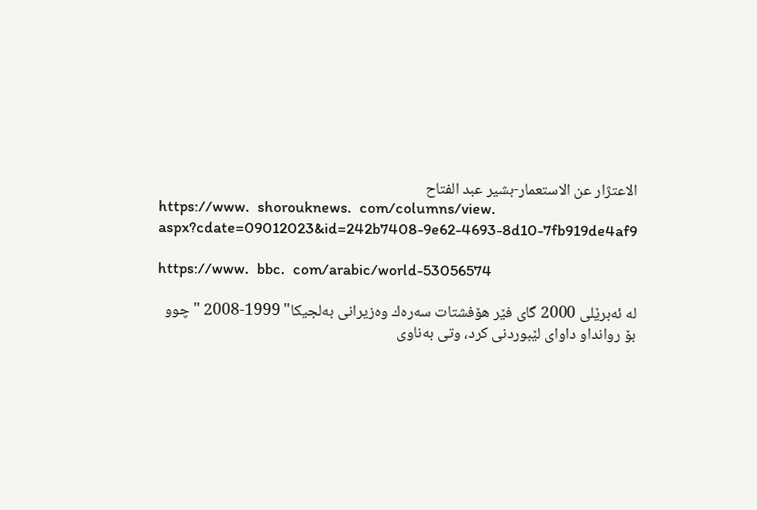الاعتژار عن الاستعمار-بشیر عبد الفتاح
https://www.  shorouknews.  com/columns/view.  aspx?cdate=09012023&id=242b7408-9e62-4693-8d10-7fb919de4af9

https://www.  bbc.  com/arabic/world-53056574

له‌ ئه‌برێلی 2000 گای فێر هۆفشتات سه‌ره‌ك وه‌زیرانی به‌لجیكا" 1999-2008 " چوو بۆ روانداو داوای لێبوردنی كرد، وتی به‌ناوی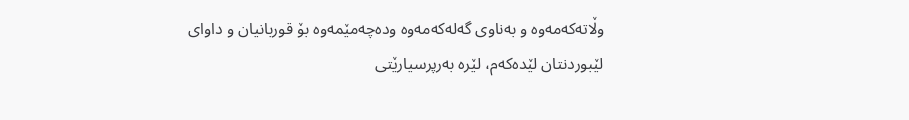وڵاته‌كه‌مه‌وه‌ و به‌ناوی گه‌له‌كه‌مه‌وه‌ وده‌چه‌مێمه‌وه‌ بۆ قوربانیان و داوای لێبوردنتان لێده‌كه‌م، لێره‌ به‌رپرسیارێتی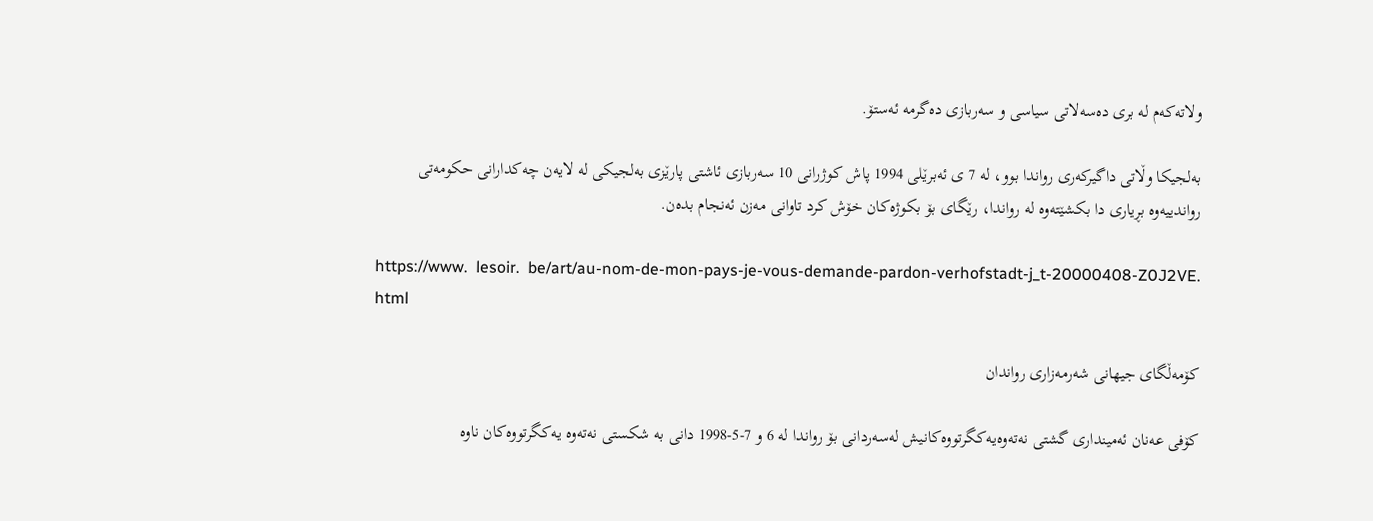ولاته‌كه‌م له‌ بری ده‌سه‌لاتی سیاسی و سه‌ربازی ده‌گرمه‌ ئه‌ستۆ.

به‌لجیكا وڵاتی داگیركه‌ری رواندا بوو، له‌ 7 ی ئه‌برێلی 1994 پاش كوژرانی 10 سه‌ربازی ئاشتی پارێزی به‌لجیكی له‌ لایه‌ن چه‌كدارانی حكومه‌تی رواندییه‌وه‌ بڕیاری دا بكشێته‌وه‌ له‌ رواندا، رێگای بۆ بكوژه‌كان خۆش كرد تاوانی مه‌زن ئه‌نجام بده‌ن.

https://www.  lesoir.  be/art/au-nom-de-mon-pays-je-vous-demande-pardon-verhofstadt-j_t-20000408-Z0J2VE.  html

كۆمه‌ڵگای جیهانی شه‌رمه‌زاری رواندان

كۆفی عه‌نان ئه‌مینداری گشتی نه‌ته‌وه‌یه‌كگرتووه‌كانیش له‌سه‌ردانی بۆ رواندا له‌ 6 و 7-5-1998 دانی به‌ شكستی نه‌ته‌وه‌ یه‌كگرتووه‌كان ناوه‌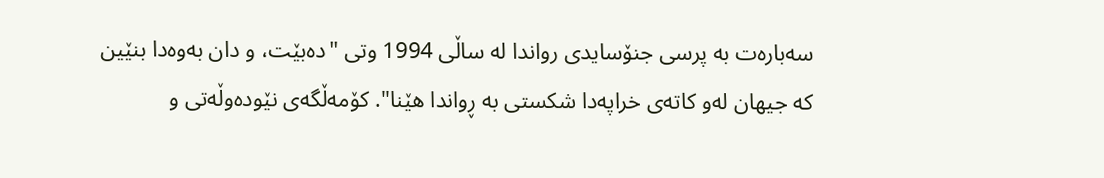سه‌باره‌ت به‌ پرسی جنۆسایدی رواندا له‌ ساڵی 1994 وتی "ده‌بێت، و دان به‌وه‌دا بنێین كه‌ جیهان له‌و كاته‌ی خراپه‌دا شكستی به‌ ڕواندا هێنا". كۆمه‌ڵگه‌ی نێوده‌وڵه‌تی و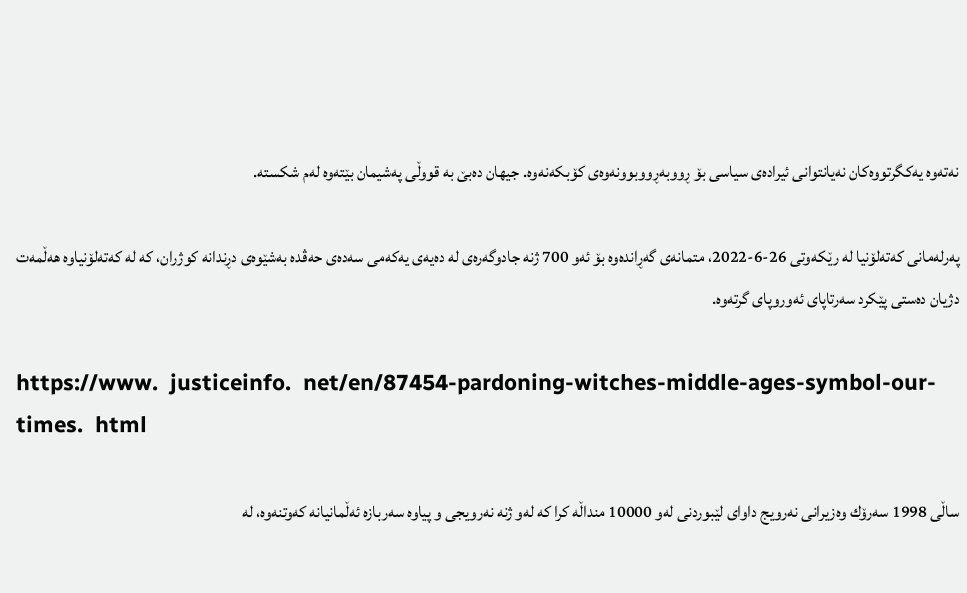نه‌ته‌وه‌ یه‌كگرتووه‌كان نه‌یانتوانی ئیراده‌ی سیاسی بۆ ڕووبه‌ڕووبوونه‌وه‌ی كۆبكه‌نه‌وه‌. جیهان ده‌بێ به‌ قووڵی په‌شیمان بێته‌وه‌ له‌م شكسته‌.

په‌رله‌مانی كه‌ته‌لۆنیا له‌ رێكه‌وتی 26-6-2022، متمانه‌ی گه‌ڕانده‌وه‌ بۆ ئه‌و 700 ژنه‌ جادوگه‌ره‌ی له‌ ده‌یه‌ی یه‌كه‌می سه‌ده‌ی حه‌ڤده‌ به‌شێوه‌ی دڕندانه‌ كوژران، كه‌ له‌ كه‌ته‌لۆنیاوه‌ هه‌ڵمه‌ت دژیان ده‌ستی پێكرد سه‌رتاپای ئه‌وروپای گرته‌وه‌.

https://www.  justiceinfo.  net/en/87454-pardoning-witches-middle-ages-symbol-our-times.  html

ساڵی 1998 سه‌رۆك وه‌زیرانی نه‌رویج داوای لێبوردنی له‌و 10000 منداڵه‌ كرا كه‌ له‌و ژنه‌ نه‌رویجی و پیاوه‌ سه‌ربازه‌ ئه‌ڵمانیانه‌ كه‌وتنه‌وه‌، له‌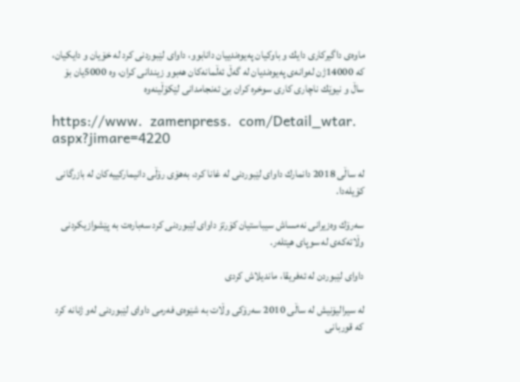ماوه‌ی داگیركاری دایك و باوكیان په‌یوه‌ندییان دانابوو، داوای لێبوردنی كرد له‌ خۆیان و دایكیان، كه‌ 14000ژن له‌وانه‌ی په‌یوه‌ندیان له‌ گه‌ڵ ئه‌ڵمانه‌كان هه‌بوو زیندانی كران، وه‌ 5000یان بۆ ساڵ و نیوێك ناچاری كاری سوخره‌ كران بێ ئه‌نجامدانی لێكۆڵینه‌وه‌

https://www.  zamenpress.  com/Detail_wtar.  aspx?jimare=4220

له‌ ساڵی 2018 دانمارك داوای لێبوردنی له‌ غانا كرد، به‌هۆی رۆڵی دانیماركییه‌كان له‌ بازرگانی كۆیله‌دا.

سه‌رۆك وه‌زیرانی نه‌مساش سیباستیان كۆرتز داوای لێبوردنی كرد سه‌باره‌ت به‌ پێشوازیكردنی وڵاته‌كه‌ی له‌ سوپای هیتله‌ر.

داوای لێبوردن له‌ ئه‌فریقا، ماندیلاش كردی

له‌ سیرالیۆنیش له‌ ساڵی 2010 سه‌رۆكی وڵات به‌ شێوه‌ی فه‌رمی داوای لێبوردنی له‌و ژنانه‌ كرد كه‌ قوربانی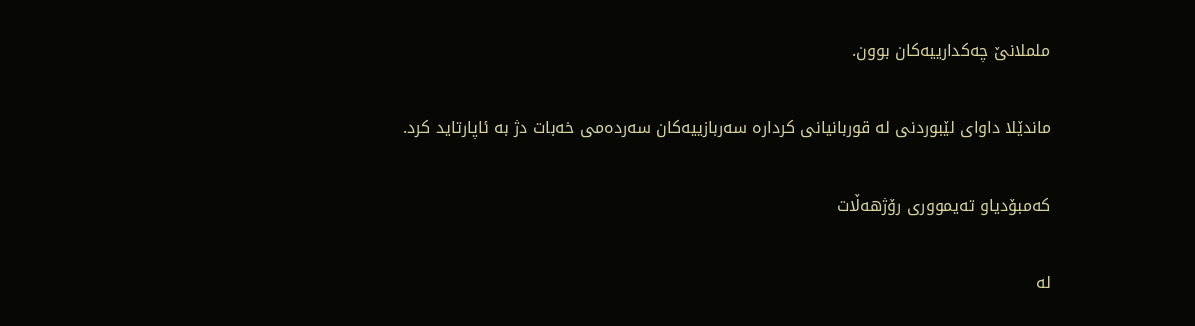ململانێ چه‌كدارییه‌كان بوون.

ماندێلا داوای لێبوردنی له‌ قوربانیانی كرداره‌ سه‌ربازییه‌كان سه‌رده‌می خه‌بات دژ به‌ ئاپارتاید كرد.

كه‌مبۆدیاو ته‌یمووری رۆژهه‌ڵات

له‌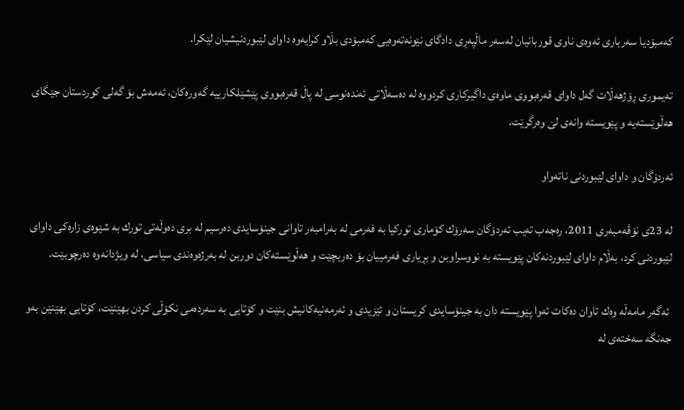كه‌مبۆدیا سه‌رباری ئه‌وه‌ی ناوی قوربانیان له‌سه‌ر ماڵپه‌ڕی دادگای نێونه‌ته‌وه‌یی كه‌مبۆدی بڵاو كرایه‌وه‌ داوای لێبوردنیشیان لێكرا.

ته‌یموری ڕۆژهه‌ڵات گه‌ل داوای قه‌ره‌بووی ماوه‌ی داگیركاری كردووه‌ له‌ ده‌سه‌ڵاتی ئه‌نده‌نوسی له‌ پاڵ قه‌ره‌بووی پێشێلكارییه‌ گه‌وره‌كان، ئه‌مه‌ش بۆ گه‌لی كوردستان جێگای هه‌ڵوێسته‌یه‌ و پێویسته‌ وانه‌ی لێ وه‌رگرێت.

ئه‌ردۆگان و داوای لێبوردنی ناته‌واو

له‌ 23ی نۆڤه‌مبه‌ری 2011، ره‌جه‌ب ته‌یب ئه‌ردۆگان سه‌رۆك كۆماری توركیا به‌ فه‌رمی له‌ به‌رامبه‌ر تاوانی جینۆسایدی ده‌رسیم له‌ بری ده‌وڵه‌تی تورك به‌ شێوه‌ی زاره‌كی داوای لێبوردنی كرد، به‌ڵام داوای لێبوردنه‌كان پێویسته‌ به‌ نووسراوبن و بڕیاری فه‌رمییان بۆ ده‌ربچێت و هه‌ڵوێسته‌كان دوربن له‌ به‌رژه‌وه‌ندی سیاسی، له‌ ویژدانه‌وه‌ ده‌رچوبێت.

 ئه‌گه‌ر مامه‌ڵه‌ وه‌ك تاوان ده‌كات ئه‌وا پێویسته‌ دان به‌ جینۆسایدی كریستان و ئێزیدی و ئه‌رمه‌نیه‌كانیش بنێت و كۆتایی به‌ سه‌رده‌می نكۆڵی كردن بهێنێت، كۆتایی بهێنێن به‌و جه‌نگه‌ سه‌خته‌ی له‌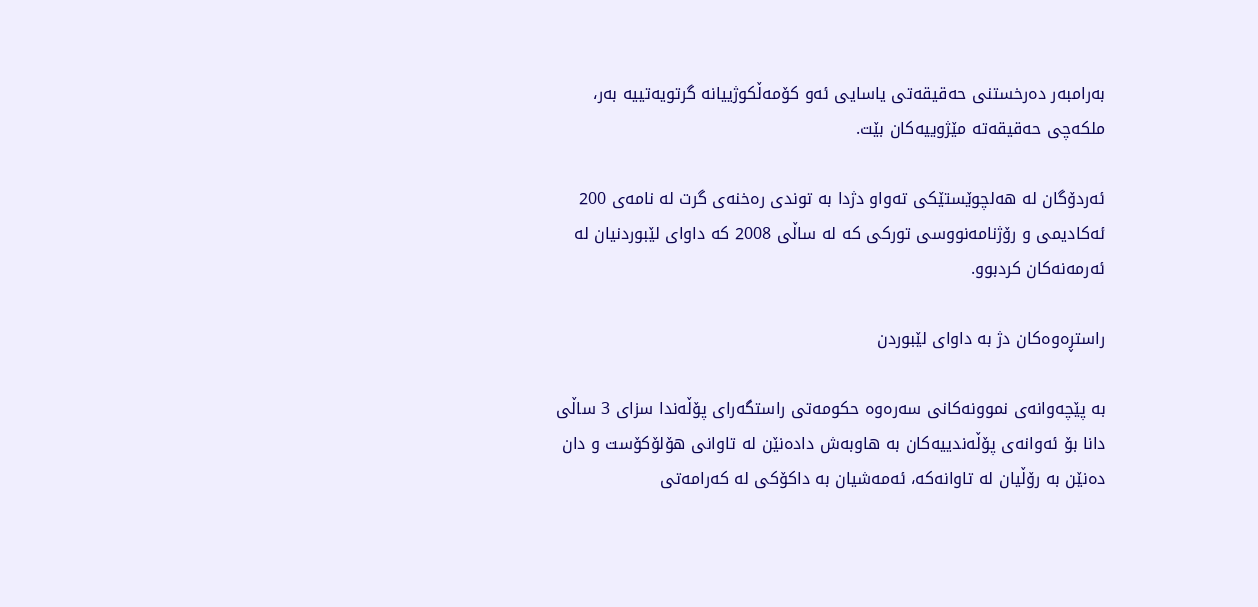به‌رامبه‌ر ده‌رخستنی حه‌قیقه‌تی یاسایی ئه‌و كۆمه‌ڵكوژییانه‌ گرتویه‌تییه‌ به‌ر، ملكه‌چی حه‌قیقه‌ته‌ مێژوییه‌كان بێت.

ئه‌ردۆگان له‌ هه‌لچوێستێكی ته‌واو دژدا به‌ توندی ره‌خنه‌ی گرت له‌ نامه‌ی 200 ئه‌كادیمی و رۆژنامه‌نووسی توركی كه‌ له‌ ساڵی 2008 كه‌ داوای لێبوردنیان له‌ ئه‌رمه‌نه‌كان كردبوو.

راستڕه‌وه‌كان دژ به‌ داوای لێبوردن

به‌ پێچه‌وانه‌ی نموونه‌كانی سه‌ره‌وه‌ حكومه‌تی راستگه‌رای پۆڵه‌ندا سزای 3 ساڵی دانا بۆ ئه‌وانه‌ی پۆڵه‌ندییه‌كان به‌ هاوبه‌ش داده‌نێن له‌ تاوانی هۆلۆكۆست و دان ده‌نێن به‌ رۆڵیان له‌ تاوانه‌كه‌، ئه‌مه‌شیان به‌ داكۆكی له‌ كه‌رامه‌تی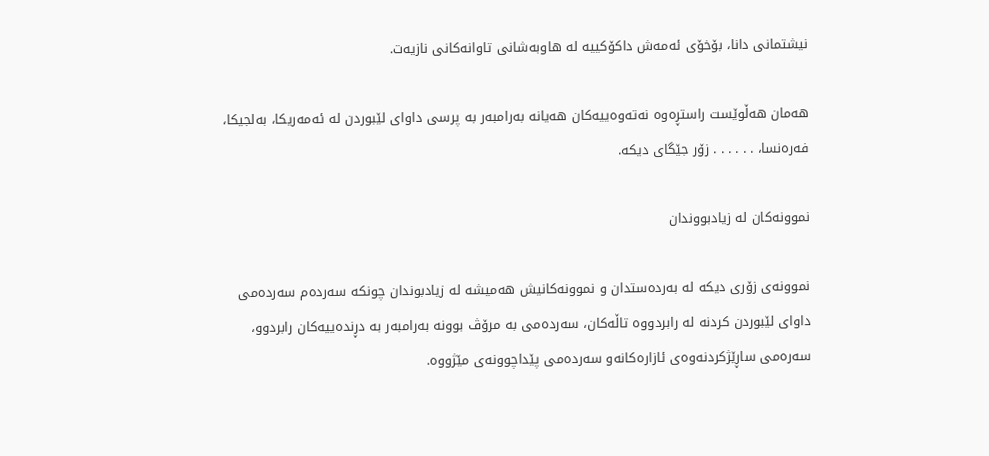نیشتمانی دانا، بۆخۆی ئه‌مه‌ش داكۆكییه‌ له‌ هاوبه‌شانی تاوانه‌كانی نازیه‌ت.

هه‌مان هه‌ڵوێست راستڕه‌وه‌ نه‌ته‌وه‌ییه‌كان هه‌یانه‌ به‌رامبه‌ر به‌ پرسی داوای لێبوردن له‌ ئه‌مه‌ریكا، به‌لجیكا، فه‌ره‌نسا، . . . . . . زۆر جێگای دیكه‌.

نموونه‌كان له‌ زیادبووندان

نموونه‌ی زۆری دیكه‌ له‌ به‌رده‌ستدان و نموونه‌كانیش هه‌میشه‌ له‌ زیادبوندان چونكه‌ سه‌رده‌م سه‌رده‌می داوای لێبوردن كردنه‌ له‌ رابردووه‌ تاڵه‌كان، سه‌رده‌می به‌ مرۆڤ بوونه‌ به‌رامبه‌ر به‌ دڕنده‌ییه‌كان رابردوو، سه‌ره‌می ساڕێژكردنه‌وه‌ی ئازاره‌كانه‌و سه‌رده‌می پێداچوونه‌ی مێژووه‌.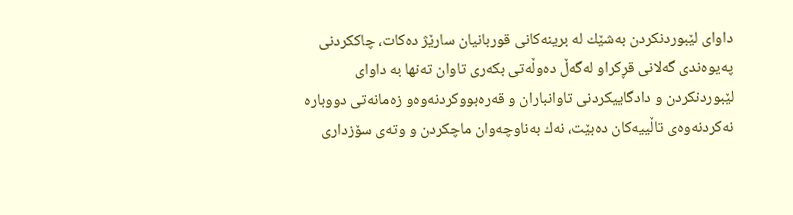داوای لێبوردنكردن به‌شێك له‌ برینه‌كانی قوربانیان سارێژ ده‌كات، چاككردنی په‌یوه‌ندی گه‌لانی قڕكراو له‌گه‌ڵ ده‌وڵه‌تی بكه‌ری تاوان ته‌نها به‌ داوای لێبوردنكردن و دادگاییكردنی تاوانباران و قه‌ره‌بووكردنه‌وه‌و زه‌مانه‌تی دووباره‌ نه‌كردنه‌وه‌ی تاڵییه‌كان ده‌بێت، نه‌ك به‌ناوچه‌وان ماچكردن و وته‌ی سۆزداری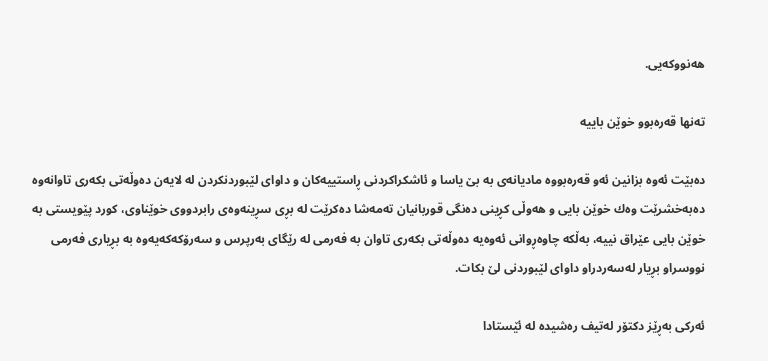هه‌نووكه‌یی.

ته‌نها قه‌ره‌بوو خوێن باییه‌

ده‌بێت ئه‌وه‌ بزانین ئه‌و قه‌ره‌بووه‌ مادیانه‌ی به‌ بێ یاسا و ئاشكراكردنی ڕاستییه‌كان و داوای لێبوردنكردن له‌ لایه‌ن ده‌وڵه‌تی بكه‌ری تاوانه‌وه‌ ده‌به‌خشرێت وه‌ك خوێن بایی و هه‌وڵی كڕینی ده‌نگی قوربانیان ته‌مه‌شا ده‌كرێت له‌ بڕی سڕینه‌وه‌ی رابردووی خوێناوی، كورد پێویستی به‌ خوێن بایی عێراق نییه‌، به‌ڵكه‌ چاوه‌ڕوانی ئه‌وه‌یه‌ ده‌وڵه‌تی بكه‌ری تاوان به‌ فه‌رمی له‌ رێگای به‌رپرس و سه‌رۆكه‌كه‌یه‌وه‌ به‌ بڕیاری فه‌رمی نووسراو بڕیار له‌سه‌ردراو داوای لێبوردنی لێ بكات.

ئه‌ركی به‌ڕێز دكتۆر له‌تیف ره‌شیده‌ له‌ ئێستادا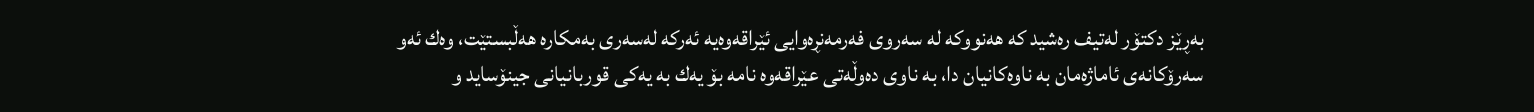به‌ڕێز دكتۆر له‌تیف ره‌شید كه‌ هه‌نووكه‌ له‌ سه‌روی فه‌رمه‌نڕه‌وایی ئێراقه‌وه‌یه‌ ئه‌ركه‌ له‌سه‌ری به‌مكاره‌ هه‌ڵبستێت، وه‌ك ئه‌و سه‌رۆكانه‌ی ئاماژه‌مان به‌ ناوه‌كانیان دا، به‌ ناوی ده‌وڵه‌تی عێراقه‌وه‌ نامه‌ بۆ یه‌ك به‌ یه‌كی قوربانیانی جینۆساید و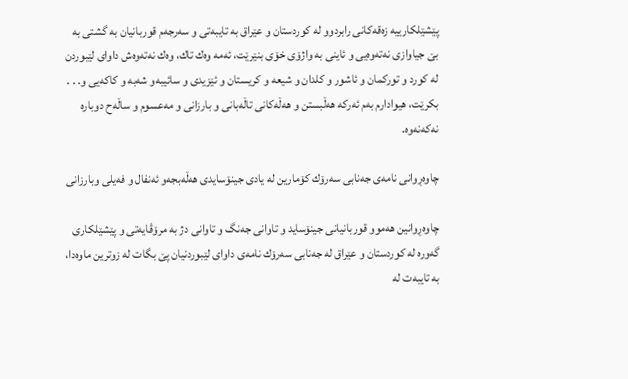پێشێلكارییه‌ زه‌قه‌كانی رابردوو له‌ كوردستان و عێراق به‌ تایبه‌تی و سه‌رجه‌م قوربانیان به‌ گشتی به‌ بێ جیاوازی نه‌ته‌وه‌یی و ئاینی به‌ واژۆی خۆی بنێرێت، ئه‌مه‌ وه‌ك تاك، وه‌ك نه‌ته‌وه‌ش داوای لێبوردن له‌ كورد و توركمان و ئاشور و كلدان و شیعه‌ و كریستان و ئێزیدی و سائیبه‌و شه‌به‌ و كاكه‌یی و. . . بكرێت، هیوادارم به‌م ئه‌ركه‌ هه‌ڵبستن و هه‌ڵه‌كانی تاڵه‌بانی و بارزانی و مه‌عسوم و ساڵه‌ح دوباره‌ نه‌كه‌نه‌وه‌.

چاوه‌ڕوانی نامه‌ی جه‌نابی سه‌رۆك كۆمارین له‌ یادی جینۆسایدی هه‌ڵه‌بجه‌و ئه‌نفال و فه‌یلی وبارزانی

چاوه‌ڕوانین هه‌موو قوربانیانی جینۆساید و تاوانی جه‌نگ و تاوانی دژ به‌ مرۆڤایه‌تی و پێشێلكاری گه‌وره‌ له‌ كوردستان و عێراق له‌ جه‌نابی سه‌رۆك نامه‌ی داوای لێبوردنیان پێ بگات له‌ زوترین ماوه‌دا، به‌ تایبه‌ت له‌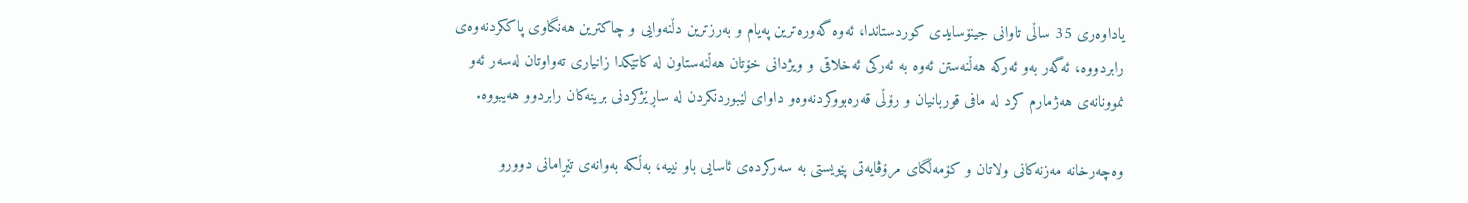یاداوه‌ری 35 ساڵی تاوانی جینۆسایدی كوردستاندا، ئه‌وه‌ گه‌وره‌ترین په‌یام و به‌رزترین دڵنه‌وایی و چاكترین هه‌نگاوی پاككردنه‌وه‌ی رابردووه‌، ئه‌گه‌ر به‌و ئه‌ركه‌ هه‌ڵنه‌ستن ئه‌وه‌ به‌ ئه‌ركی ئه‌خلاقی و ویژدانی خۆتان هه‌ڵنه‌ستاون له‌ كاتێكدا زانیاری ته‌واوتان له‌سه‌ر ئه‌و نموونانه‌ی هه‌ژمارم كرد له‌ مافی قوربانیان و رۆڵی قه‌ره‌بووكردنه‌وه‌و داوای لێبوردنكردن له‌ ساڕێژكردنی برینه‌كان رابردوو هه‌یبووه‌.

وه‌چه‌رخانه‌ مه‌زنه‌كانی ولاتان و كۆمه‌ڵگای مرۆڤایه‌تی پێویستی به‌ سه‌ركرده‌ی ئاسایی باو نییه‌، به‌ڵكه‌ به‌وانه‌ی تێڕامانی دوورو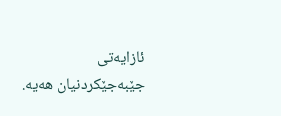ئازایه‌تی جێبه‌جێكردنیان هه‌یه‌.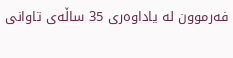فه‌رموون له‌ یاداوه‌ری 35 ساڵه‌ی تاوانی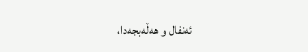ئه‌نفال و هه‌ڵه‌بجه‌دا،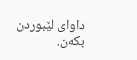داوای لێبوردن بكه‌ن.